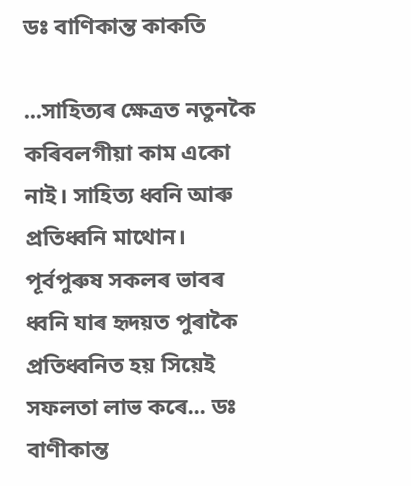ডঃ বাণিকান্ত কাকতি

...সাহিত্যৰ ক্ষেত্রত নতুনকৈ কৰিবলগীয়া কাম একো নাই। সাহিত্য ধ্বনি আৰু প্রতিধ্বনি মাথোন। পূর্বপুৰুষ সকলৰ ভাবৰ ধ্বনি যাৰ হৃদয়ত পুৰাকৈ প্রতিধ্বনিত হয় সিয়েই সফলতা লাভ কৰে... ডঃ বাণীকান্ত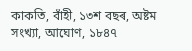কাকতি, বাঁহী, ১৩শ বছৰ, অষ্টম সংখ্যা, আঘোণ, ১৮৪৭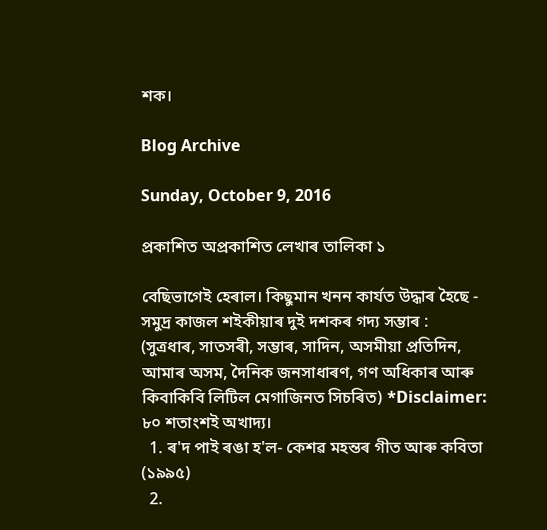শক।

Blog Archive

Sunday, October 9, 2016

প্ৰকাশিত অপ্ৰকাশিত লেখাৰ তালিকা ১

বেছিভাগেই হেৰাল। কিছুমান খনন কাৰ্যত উদ্ধাৰ হৈছে - সমুদ্ৰ কাজল শইকীয়াৰ দুই দশকৰ গদ্য সম্ভাৰ :
(সুত্ৰধাৰ, সাতসৰী, সম্ভাৰ, সাদিন, অসমীয়া প্ৰতিদিন, আমাৰ অসম, দৈনিক জনসাধাৰণ, গণ অধিকাৰ আৰু কিবাকিবি লিটিল মেগাজিনত সিচৰিত) *Disclaimer: ৮০ শতাংশই অখাদ্য।
  1. ৰ'দ পাই ৰঙা হ'ল- কেশৱ মহন্তৰ গীত আৰু কবিতা (১৯৯৫)
  2.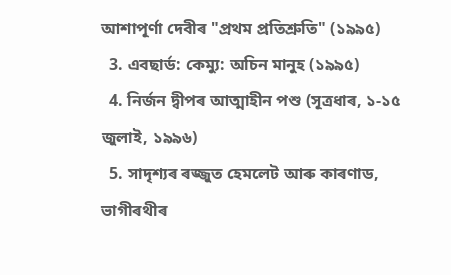আশাপূৰ্ণা দেবীৰ "প্ৰথম প্ৰতিশ্ৰুতি" (১৯৯৫)
  3. এবছাৰ্ড: কেম্যু: অচিন মানুহ (১৯৯৫)
  4. নিৰ্জন দ্বীপৰ আত্মাহীন পশু (সূত্ৰধাৰ, ১-১৫ জুলাই, ১৯৯৬)
  5. সাদৃশ্যৰ ৰজ্জুত হেমলেট আৰু কাৰণাড, ভাগীৰথীৰ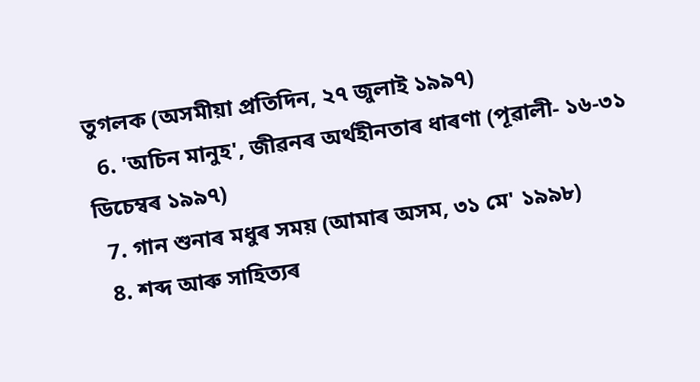তুগলক (অসমীয়া প্ৰতিদিন, ২৭ জুলাই ১৯৯৭)
  6. 'অচিন মানুহ', জীৱনৰ অৰ্থহীনতাৰ ধাৰণা (পূৱালী- ১৬-৩১ ডিচেম্বৰ ১৯৯৭)
  7. গান শুনাৰ মধুৰ সময় (আমাৰ অসম, ৩১ মে' ১৯৯৮)
  8. শব্দ আৰু সাহিত্যৰ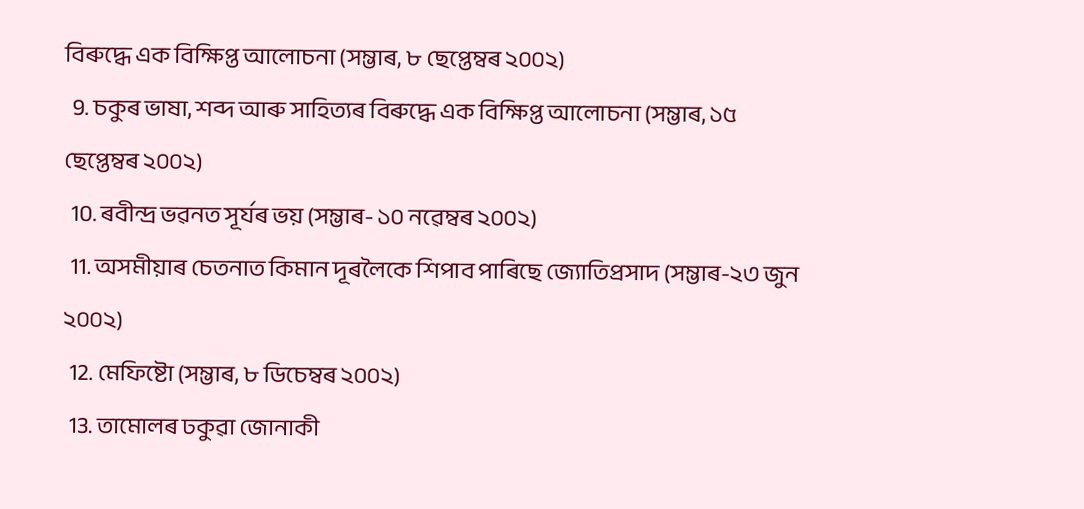বিৰুদ্ধে এক বিক্ষিপ্ত আলোচনা (সম্ভাৰ, ৮ ছেপ্তেম্বৰ ২০০২)
  9. চকুৰ ভাষা, শব্দ আৰু সাহিত্যৰ বিৰুদ্ধে এক বিক্ষিপ্ত আলোচনা (সম্ভাৰ, ১৫ ছেপ্তেম্বৰ ২০০২)
  10. ৰবীন্দ্ৰ ভৱনত সূৰ্যৰ ভয় (সম্ভাৰ- ১০ নৱেম্বৰ ২০০২)
  11. অসমীয়াৰ চেতনাত কিমান দূৰলৈকে শিপাব পাৰিছে জ্যোতিপ্ৰসাদ (সম্ভাৰ-২৩ জুন ২০০২)
  12. মেফিষ্টো (সম্ভাৰ, ৮ ডিচেম্বৰ ২০০২)
  13. তামোলৰ ঢকুৱা জোনাকী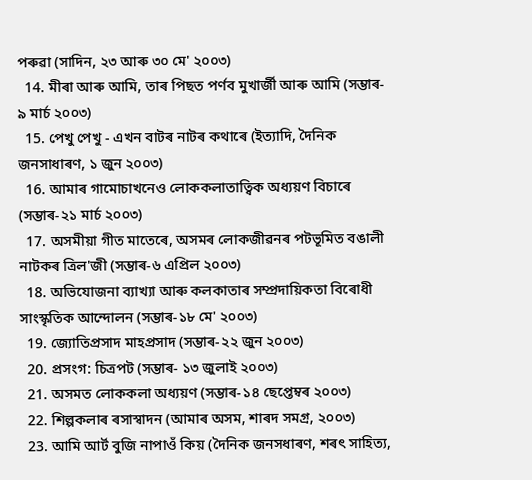পৰুৱা (সাদিন, ২৩ আৰু ৩০ মে' ২০০৩)
  14. মীৰা আৰু আমি, তাৰ পিছত পৰ্ণব মুখাৰ্জী আৰু আমি (সম্ভাৰ- ৯ মাৰ্চ ২০০৩)
  15. পেখু পেখু - এখন বাটৰ নাটৰ কথাৰে (ইত্যাদি, দৈনিক জনসাধাৰণ, ১ জুন ২০০৩)
  16. আমাৰ গামোচাখনেও লোককলাতাত্বিক অধ্যয়ণ বিচাৰে (সম্ভাৰ-২১ মাৰ্চ ২০০৩)
  17. অসমীয়া গীত মাতেৰে, অসমৰ লোকজীৱনৰ পটভূমিত বঙালী নাটকৰ ত্ৰিল'জী (সম্ভাৰ-৬ এপ্ৰিল ২০০৩)
  18. অভিযোজনা ব্যাখ্যা আৰু কলকাতাৰ সম্প্ৰদায়িকতা বিৰোধী সাংস্কৃতিক আন্দোলন (সম্ভাৰ-১৮ মে' ২০০৩)
  19. জ্যোতিপ্ৰসাদ মাহপ্ৰসাদ (সম্ভাৰ-২২ জুন ২০০৩)
  20. প্ৰসংগ: চিত্ৰপট (সম্ভাৰ- ১৩ জুলাই ২০০৩)
  21. অসমত লোককলা অধ্যয়ণ (সম্ভাৰ-১৪ ছেপ্তেম্বৰ ২০০৩)
  22. শিল্পকলাৰ ৰসাস্বাদন (আমাৰ অসম, শাৰদ সমগ্ৰ, ২০০৩)
  23. আমি আৰ্ট বুজি নাপাওঁ কিয় (দৈনিক জনসধাৰণ, শৰৎ সাহিত্য,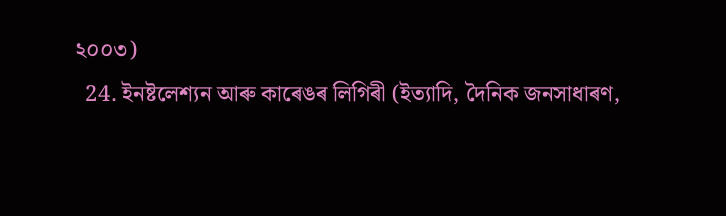২০০৩)
  24. ইনষ্টলেশ্যন আৰু কাৰেঙৰ লিগিৰী (ইত্যাদি, দৈনিক জনসাধাৰণ,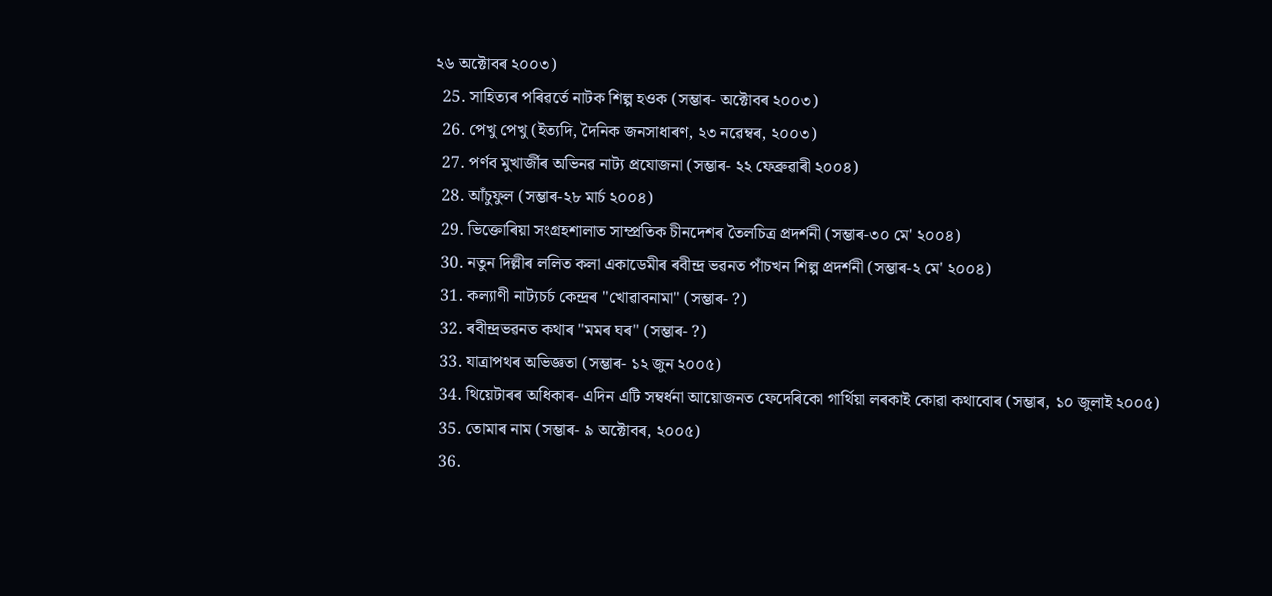২৬ অক্টোবৰ ২০০৩)
  25. সাহিত্যৰ পৰিৱৰ্তে নাটক শিল্প হওক (সম্ভাৰ- অক্টোবৰ ২০০৩)
  26. পেখু পেখু (ইত্যদি, দৈনিক জনসাধাৰণ, ২৩ নৱেম্বৰ, ২০০৩)
  27. পৰ্ণব মুখাৰ্জীৰ অভিনৱ নাট্য প্ৰযোজনা (সম্ভাৰ- ২২ ফেব্ৰুৱাৰী ২০০৪)
  28. আঁচুফুল (সম্ভাৰ-২৮ মাৰ্চ ২০০৪)
  29. ভিক্তোৰিয়া সংগ্ৰহশালাত সাম্প্ৰতিক চীনদেশৰ তৈলচিত্ৰ প্ৰদৰ্শনী (সম্ভাৰ-৩০ মে' ২০০৪)
  30. নতুন দিল্লীৰ ললিত কলা একাডেমীৰ ৰবীন্দ্ৰ ভৱনত পাঁচখন শিল্প প্ৰদৰ্শনী (সম্ভাৰ-২ মে' ২০০৪)
  31. কল্যাণী নাট্যচৰ্চ কেন্দ্ৰৰ "খোৱাবনামা" (সম্ভাৰ- ?)
  32. ৰবীন্দ্ৰভৱনত কথাৰ "মমৰ ঘৰ" (সম্ভাৰ- ?)
  33. যাত্ৰাপথৰ অভিজ্ঞতা (সম্ভাৰ- ১২ জুন ২০০৫)
  34. থিয়েটাৰৰ অধিকাৰ- এদিন এটি সম্বৰ্ধনা আয়োজনত ফেদেৰিকো গাৰ্থিয়া লৰকাই কোৱা কথাবোৰ (সম্ভাৰ, ১০ জুলাই ২০০৫)
  35. তোমাৰ নাম (সম্ভাৰ- ৯ অক্টোবৰ, ২০০৫)
  36.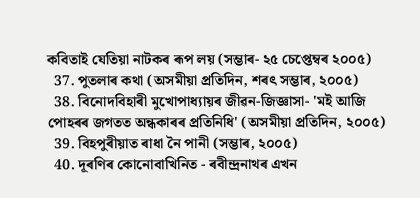কবিতাই যেতিয়া নাটকৰ ৰূপ লয় (সম্ভাৰ- ২৫ চেপ্তেম্বৰ ২০০৫)
  37. পুতলাৰ কথা (অসমীয়া প্ৰতিদিন, শৰৎ সম্ভাৰ, ২০০৫)
  38. বিনোদবিহাৰী মুখোপাধ্যায়ৰ জীৱন-জিজ্ঞাসা- 'মই আজি পোহৰৰ জগতত অন্ধকাৰৰ প্ৰতিনিধি' (অসমীয়া প্ৰতিদিন, ২০০৫)
  39. বিহপুৰীয়াত ৰাধা নৈ পানী (সম্ভাৰ, ২০০৫)
  40. দূৰণিৰ কোনোবাখিনিত - ৰবীন্দ্ৰনাথৰ এখন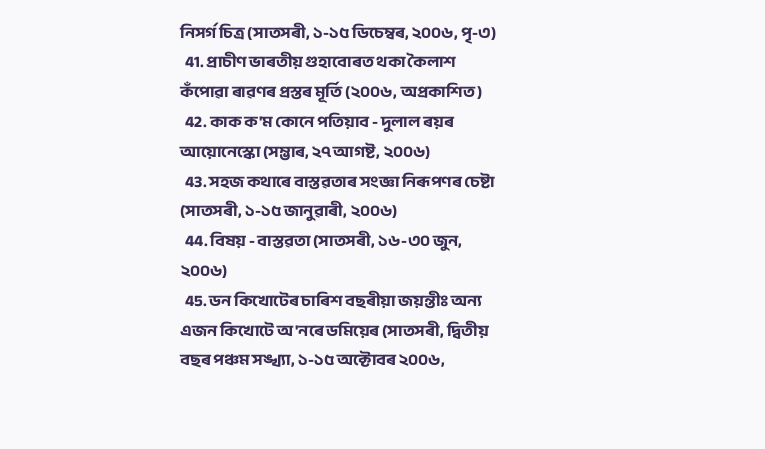নিসৰ্গ চিত্ৰ (সাতসৰী, ১-১৫ ডিচেম্বৰ, ২০০৬, পৃ-৩)
  41. প্রাচীণ ভাৰতীয় গুহাবোৰত থকা কৈলাশ কঁপোৱা ৰাৱণৰ প্রস্তৰ মূর্তি (২০০৬, অপ্ৰকাশিত)
  42. কাক ক'ম কোনে পতিয়াব - দুলাল ৰয়ৰ আয়োনেস্কো (সম্ভাৰ, ২৭ আগষ্ট, ২০০৬)
  43. সহজ কথাৰে বাস্তৱতাৰ সংজ্ঞা নিৰূপণৰ চেষ্টা (সাতসৰী, ১-১৫ জানুৱাৰী, ২০০৬)
  44. বিষয় - বাস্তৱতা (সাতসৰী, ১৬-৩০ জুন, ২০০৬)
  45. ডন কিখোটেৰ চাৰিশ বছৰীয়া জয়ন্তীঃ অন্য এজন কিখোটে অ'নৰে ডমিয়েৰ (সাতসৰী, দ্বিতীয় বছৰ পঞ্চম সঙ্খ্যা, ১-১৫ অক্টোবৰ ২০০৬,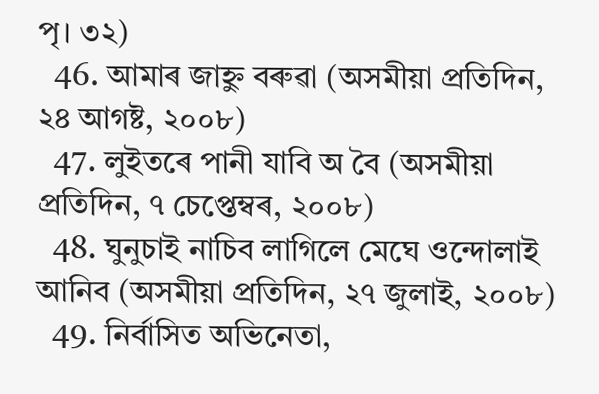পৃ। ৩২)
  46. আমাৰ জাহ্নু বৰুৱা (অসমীয়া প্ৰতিদিন, ২৪ আগষ্ট, ২০০৮)
  47. লুইতৰে পানী যাবি অ বৈ (অসমীয়া প্ৰতিদিন, ৭ চেপ্তেম্বৰ, ২০০৮)
  48. ঘুনুচাই নাচিব লাগিলে মেঘে ওন্দোলাই আনিব (অসমীয়া প্ৰতিদিন, ২৭ জুলাই, ২০০৮)
  49. নির্বাসিত অভিনেতা,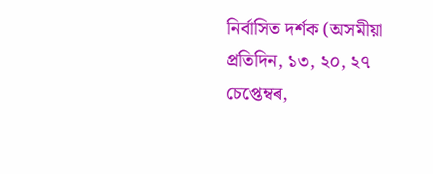নির্বাসিত দর্শক (অসমীয়া প্ৰতিদিন, ১৩, ২০, ২৭ চেপ্তেম্বৰ,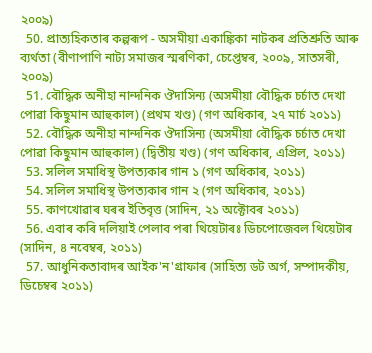২০০৯)
  50. প্রাত্যহিকতাৰ কল্পৰূপ - অসমীয়া একাঙ্কিকা নাটকৰ প্রতিশ্রুতি আৰু ব্যর্থতা (বীণাপাণি নাট্য সমাজৰ স্মৰণিকা, চেপ্তেম্বৰ, ২০০৯, সাতসৰী, ২০০৯)
  51. বৌদ্ধিক অনীহা নান্দনিক ঔদাসিন্য (অসমীয়া বৌদ্ধিক চর্চাত দেখা পোৱা কিছুমান আহুকাল) (প্রথম খণ্ড) (গণ অধিকাৰ, ২৭ মাৰ্চ ২০১১)
  52. বৌদ্ধিক অনীহা নান্দনিক ঔদাসিন্য (অসমীয়া বৌদ্ধিক চর্চাত দেখা পোৱা কিছুমান আহুকাল) (দ্বিতীয় খণ্ড) (গণ অধিকাৰ, এপ্ৰিল, ২০১১)
  53. সলিল সমাধিস্থ উপত্যকাৰ গান ১ (গণ অধিকাৰ, ২০১১)
  54. সলিল সমাধিস্থ উপত্যকাৰ গান ২ (গণ অধিকাৰ, ২০১১)
  55. কাণখোৱাৰ ঘৰৰ ইতিবৃত্ত (সাদিন, ২১ অক্টোবৰ ২০১১)
  56. এবাৰ কৰি দলিয়াই পেলাব পৰা থিয়েটাৰঃ ডিচপোজেবল থিয়েটাৰ (সাদিন, ৪ নবেম্বৰ, ২০১১)
  57. আধুনিকতাবাদৰ আইক'ন'গ্রাফাৰ (সাহিত্য ডট অৰ্গ, সম্পাদকীয়, ডিচেম্বৰ ২০১১)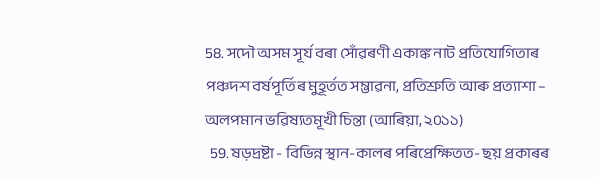58. সদৌ অসম সূর্য বৰা সোঁৱৰণী একাঙ্ক নাট প্রতিযোগিতাৰ পঞ্চদশ বর্ষপূর্তিৰ মুহূর্তত সম্ভাৱনা, প্রতিশ্রুতি আৰু প্রত্যাশা – অলপমান ভৱিষ্যতমূখী চিন্তা (আৰিয়া, ২০১১)
  59. ষড়দ্রষ্টা - বিভিন্ন স্থান-কালৰ পৰিপ্রেক্ষিতত- ছয় প্রকাৰৰ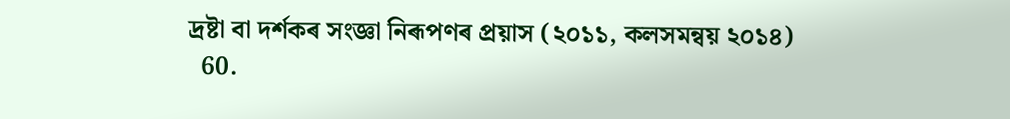দ্রষ্টা বা দর্শকৰ সংজ্ঞা নিৰূপণৰ প্রয়াস (২০১১, কলসমন্বয় ২০১৪)
  60.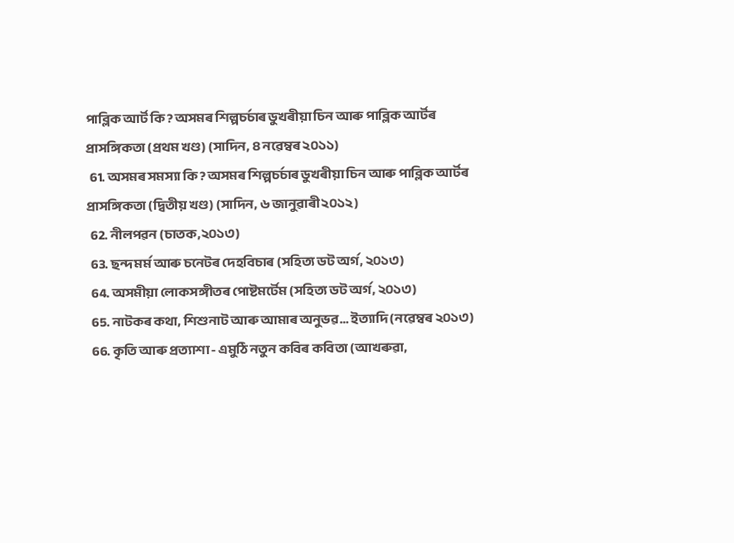পাব্লিক আর্ট কি? অসমৰ শিল্পচর্চাৰ ডুখৰীয়া চিন আৰু পাব্লিক আর্টৰ প্রাসঙ্গিকতা (প্রথম খণ্ড) (সাদিন, ৪ নৱেম্বৰ ২০১১)
  61. অসমৰ সমস্যা কি? অসমৰ শিল্পচর্চাৰ ডুখৰীয়া চিন আৰু পাব্লিক আর্টৰ প্রাসঙ্গিকতা (দ্বিতীয় খণ্ড) (সাদিন, ৬ জানুৱাৰী ২০১২)
  62. নীলপৱন (চাতক,২০১৩)
  63. ছন্দ মর্ম আৰু চনেটৰ দেহবিচাৰ (সহিত্য ডট অৰ্গ, ২০১৩)
  64. অসমীয়া লোকসঙ্গীতৰ পোষ্টমর্টেম (সহিত্য ডট অৰ্গ, ২০১৩)
  65. নাটকৰ কথা, শিশুনাট আৰু আমাৰ অনুভৱ... ইত্যাদি (নৱেম্বৰ ২০১৩)
  66. কৃতি আৰু প্ৰত্যাশা - এমুঠি নতুন কবিৰ কবিতা (আখৰুৱা,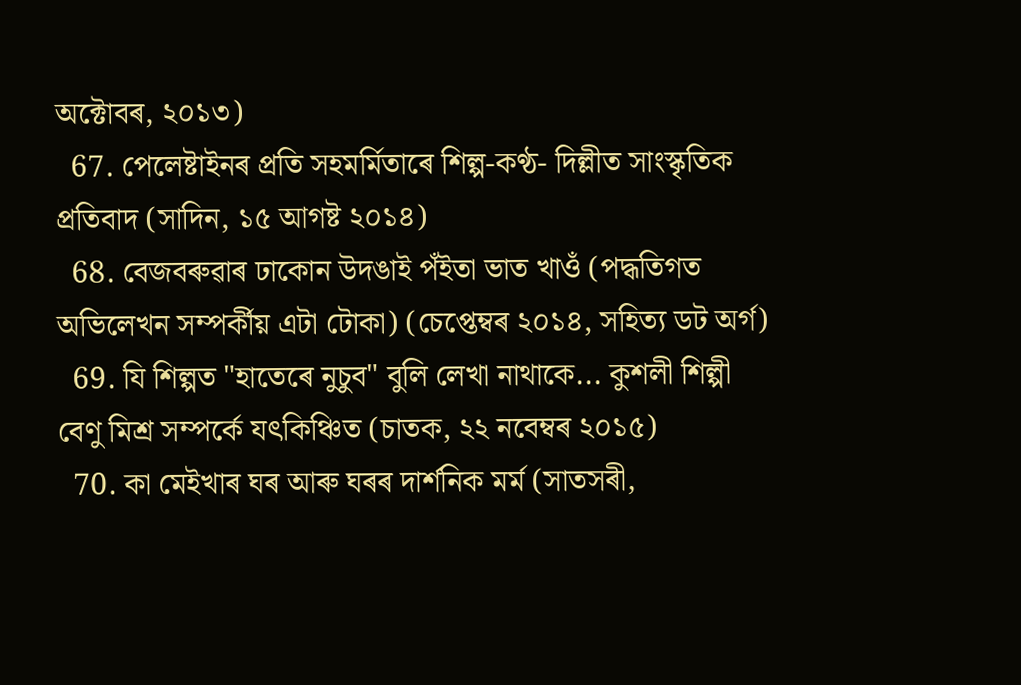অক্টোবৰ, ২০১৩)
  67. পেলেষ্টাইনৰ প্ৰতি সহমৰ্মিতাৰে শিল্প-কণ্ঠ- দিল্লীত সাংস্কৃতিক প্ৰতিবাদ (সাদিন, ১৫ আগষ্ট ২০১৪)
  68. বেজবৰুৱাৰ ঢাকোন উদঙাই পঁইতা ভাত খাওঁ (পদ্ধতিগত অভিলেখন সম্পৰ্কীয় এটা টোকা) (চেপ্তেম্বৰ ২০১৪, সহিত্য ডট অৰ্গ)
  69. যি শিল্পত "হাতেৰে নুচুব" বুলি লেখা নাথাকে... কুশলী শিল্পী বেণু মিশ্ৰ সম্পৰ্কে যৎকিঞ্চিত (চাতক, ২২ নবেম্বৰ ২০১৫)
  70. কা মেইখাৰ ঘৰ আৰু ঘৰৰ দাৰ্শনিক মৰ্ম (সাতসৰী,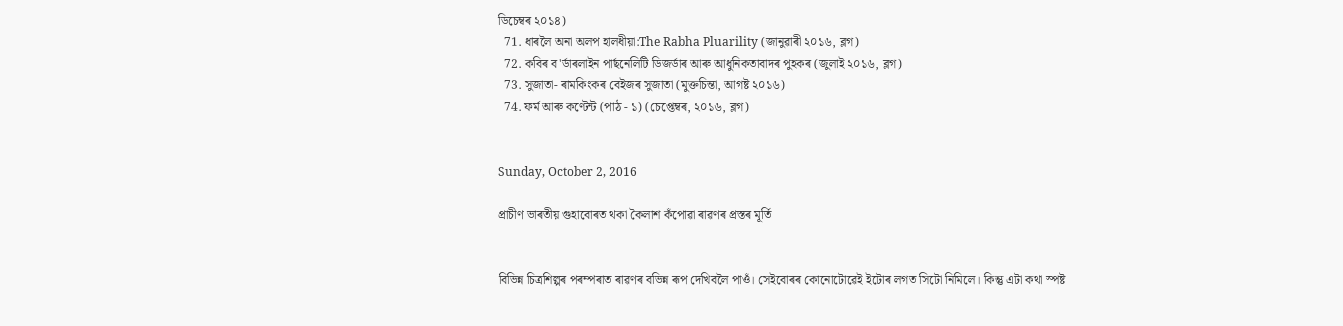ডিচেম্বৰ ২০১৪)
  71. ধাৰলৈ অনা অলপ হালধীয়া:The Rabha Pluarility (জানুৱাৰী ২০১৬, ব্লগ)
  72. কবিৰ ব'ৰ্ডাৰলাইন পাৰ্ছনেলিটি ডিজৰ্ডাৰ আৰু আধুনিকতাবাদৰ পুহকৰ (জুলাই ২০১৬, ব্লগ)
  73. সুজাতা- ৰামকিংকৰ বেইজৰ সুজাতা (মুক্তচিন্তা, আগষ্ট ২০১৬)
  74. ফৰ্ম আৰু কণ্টেন্ট (পাঠ - ১) (চেপ্তেম্বৰ, ২০১৬, ব্লগ)


Sunday, October 2, 2016

প্রাচীণ ভাৰতীয় গুহাবোৰত থকা কৈলাশ কঁপোৱা ৰাৱণৰ প্রস্তৰ মূর্তি


বিভিন্ন চিত্রশিল্পৰ পৰম্পৰাত ৰাৱণৰ বভিন্ন ৰূপ দেখিবলৈ পাওঁ। সেইবোৰৰ কোনোটোৱেই ইটোৰ লগত সিটো নিমিলে। কিন্তু এটা কথা স্পষ্ট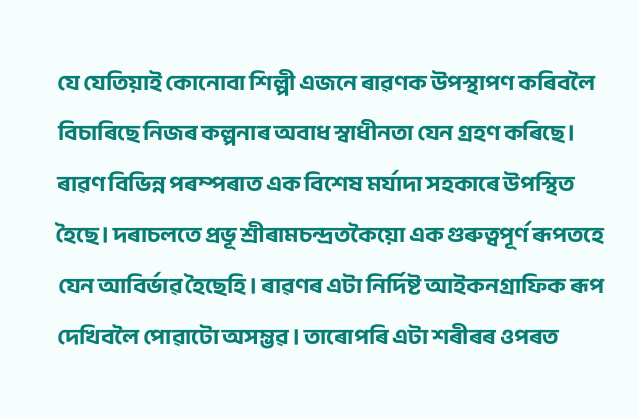যে যেতিয়াই কোনোবা শিল্পী এজনে ৰাৱণক উপস্থাপণ কৰিবলৈ বিচাৰিছে নিজৰ কল্পনাৰ অবাধ স্বাধীনতা যেন গ্রহণ কৰিছে। ৰাৱণ বিভিন্ন পৰম্পৰাত এক বিশেষ মর্যাদা সহকাৰে উপস্থিত হৈছে। দৰাচলতে প্রভূ শ্রীৰামচন্দ্রতকৈয়ো এক গুৰুত্বপূর্ণ ৰূপতহে যেন আবির্ভাৱ হৈছেহি। ৰাৱণৰ এটা নির্দিষ্ট আইকনগ্রাফিক ৰূপ দেখিবলৈ পোৱাটো অসম্ভৱ। তাৰোপৰি এটা শৰীৰৰ ওপৰত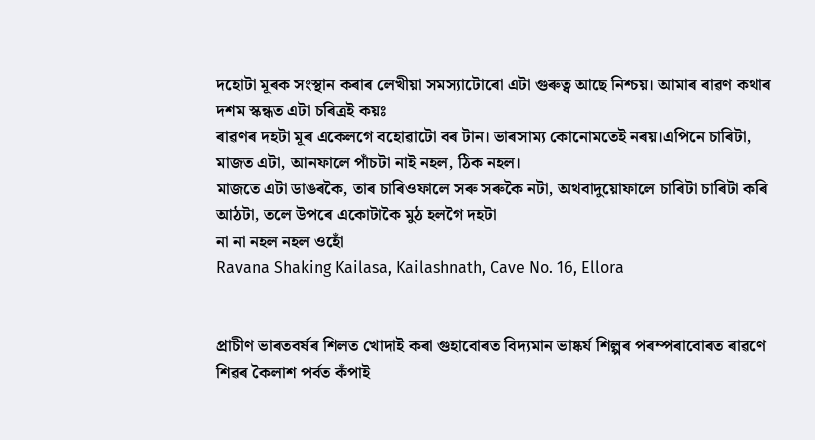দহোটা মূৰক সংস্থান কৰাৰ লেখীয়া সমস্যাটোৰো এটা গুৰুত্ব আছে নিশ্চয়। আমাৰ ৰাৱণ কথাৰ দশম স্কন্ধত এটা চৰিত্রই কয়ঃ
ৰাৱণৰ দহটা মূৰ একেলগে বহোৱাটো বৰ টান। ভাৰসাম্য কোনোমতেই নৰয়।এপিনে চাৰিটা, মাজত এটা, আনফালে পাঁচটা নাই নহল, ঠিক নহল।
মাজতে এটা ডাঙৰকৈ, তাৰ চাৰিওফালে সৰু সৰুকৈ নটা, অথবাদুয়োফালে চাৰিটা চাৰিটা কৰি আঠটা, তলে উপৰে একোটাকৈ মুঠ হলগৈ দহটা
না না নহল নহল ওহোঁ
Ravana Shaking Kailasa, Kailashnath, Cave No. 16, Ellora


প্রাচীণ ভাৰতবর্ষৰ শিলত খোদাই কৰা গুহাবোৰত বিদ্যমান ভাষ্কর্য শিল্পৰ পৰম্পৰাবোৰত ৰাৱণে শিৱৰ কৈলাশ পর্বত কঁপাই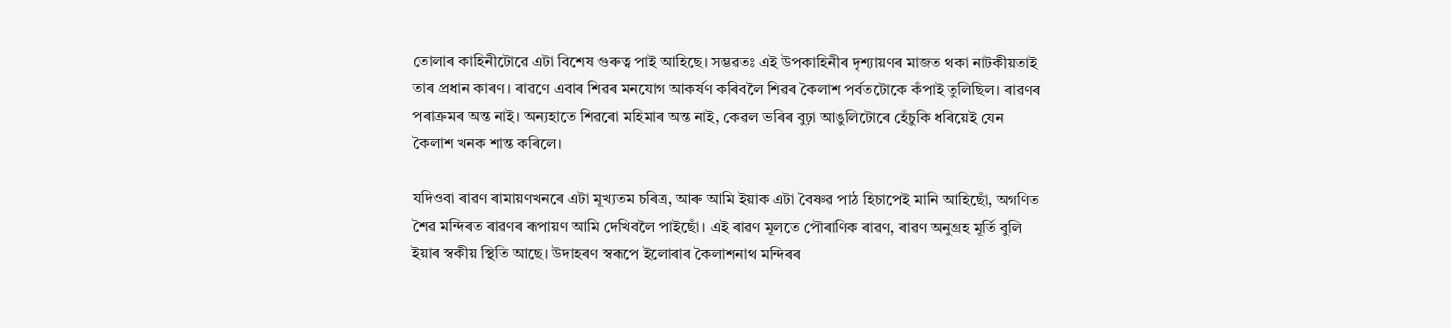তোলাৰ কাহিনীটোৱে এটা বিশেষ গুৰুত্ব পাই আহিছে। সম্ভৱতঃ এই উপকাহিনীৰ দৃশ্যায়ণৰ মাজত থকা নাটকীয়তাই তাৰ প্রধান কাৰণ। ৰাৱণে এবাৰ শিৱৰ মনযোগ আকর্ষণ কৰিবলৈ শিৱৰ কৈলাশ পর্বতটোকে কঁপাই তুলিছিল। ৰাৱণৰ পৰাক্রমৰ অন্ত নাই। অন্যহাতে শিৱৰো মহিমাৰ অন্ত নাই, কেৱল ভৰিৰ বুঢ়া আঙুলিটোৰে হেঁচুকি ধৰিয়েই যেন কৈলাশ খনক শান্ত কৰিলে।

যদিওবা ৰাৱণ ৰামায়ণখনৰে এটা মূখ্যতম চৰিত্র, আৰু আমি ইয়াক এটা বৈষ্ণৱ পাঠ হিচাপেই মানি আহিছোঁ, অগণিত শৈৱ মন্দিৰত ৰাৱণৰ ৰূপায়ণ আমি দেখিবলৈ পাইছোঁ। এই ৰাৱণ মূলতে পৌৰাণিক ৰাৱণ, ৰাৱণ অনুগ্রহ মূর্তি বুলি ইয়াৰ স্বকীয় স্থিতি আছে। উদাহৰণ স্বৰূপে ইলোৰাৰ কৈলাশনাথ মন্দিৰৰ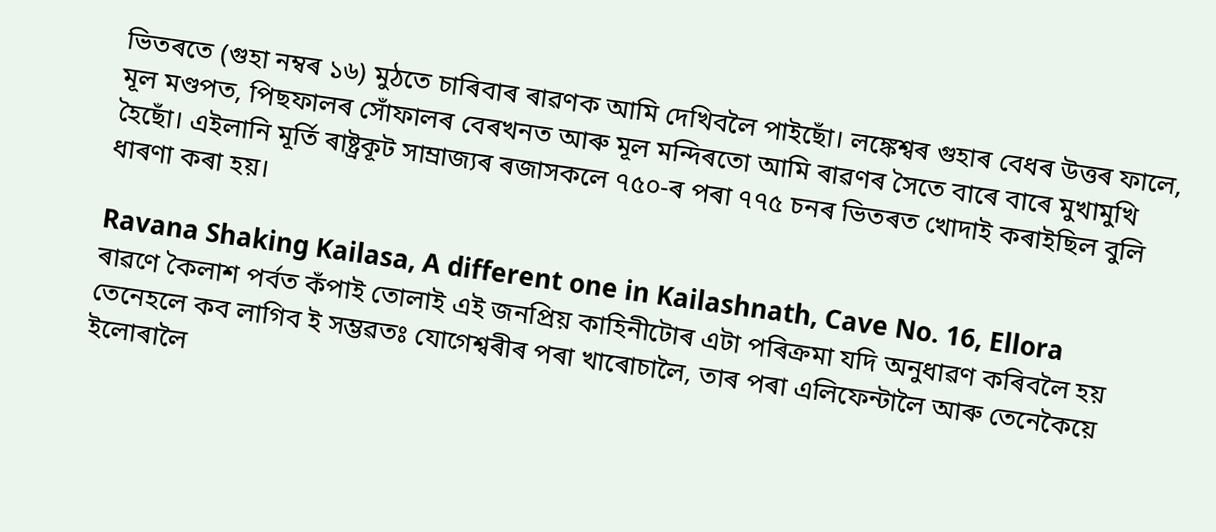ভিতৰতে (গুহা নম্বৰ ১৬) মুঠতে চাৰিবাৰ ৰাৱণক আমি দেখিবলৈ পাইছোঁ। লঙ্কেশ্বৰ গুহাৰ বেধৰ উত্তৰ ফালে, মূল মণ্ডপত, পিছফালৰ সোঁফালৰ বেৰখনত আৰু মূল মন্দিৰতো আমি ৰাৱণৰ সৈতে বাৰে বাৰে মুখামুখি হৈছোঁ। এইলানি মূর্তি ৰাষ্ট্রকূট সাম্রাজ্যৰ ৰজাসকলে ৭৫০-ৰ পৰা ৭৭৫ চনৰ ভিতৰত খোদাই কৰাইছিল বুলি ধাৰণা কৰা হয়।

Ravana Shaking Kailasa, A different one in Kailashnath, Cave No. 16, Ellora
ৰাৱণে কৈলাশ পর্বত কঁপাই তোলাই এই জনপ্রিয় কাহিনীটোৰ এটা পৰিক্রমা যদি অনুধাৱণ কৰিবলৈ হয় তেনেহলে কব লাগিব ই সম্ভৱতঃ যোগেশ্বৰীৰ পৰা খাৰোচালৈ, তাৰ পৰা এলিফেন্টালৈ আৰু তেনেকৈয়ে ইলোৰালৈ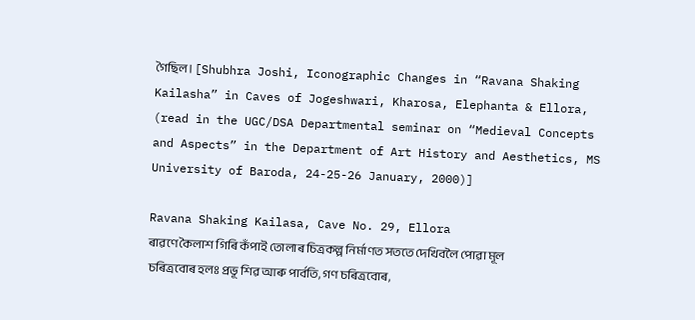গৈছিল। [Shubhra Joshi, Iconographic Changes in “Ravana Shaking Kailasha” in Caves of Jogeshwari, Kharosa, Elephanta & Ellora,  (read in the UGC/DSA Departmental seminar on “Medieval Concepts and Aspects” in the Department of Art History and Aesthetics, MS University of Baroda, 24-25-26 January, 2000)]

Ravana Shaking Kailasa, Cave No. 29, Ellora
ৰাৱণে কৈলাশ গিৰি কঁপাই তোলাৰ চিত্রকল্প নির্মাণত সততে দেখিবলৈ পোৱা মূল চৰিত্রবোৰ হলঃ প্রভূ শিৱ আৰু পার্বতি, গণ চৰিত্রবোৰ,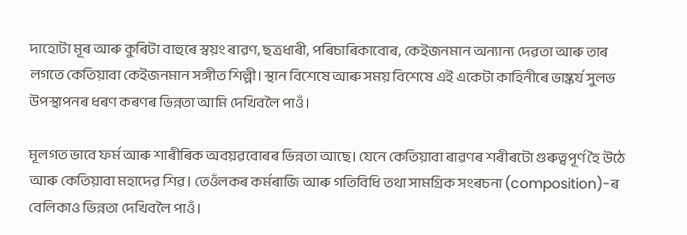দাহোটা মূৰ আৰু কুৰিটা বাহুৰে স্বয়ং ৰাৱণ, ছত্রধাৰী, পৰিচাৰিকাবোৰ, কেইজনমান অন্যান্য দেৱতা আৰু তাৰ লগতে কেতিয়াবা কেইজনমান সঙ্গীত শিল্পী। স্থান বিশেষে আৰু সময় বিশেষে এই একেটা কাহিনীৰে ভাষ্কর্য সুলভ উপস্থাপনৰ ধৰণ কৰণৰ ভিন্নতা আমি দেখিবলৈ পাওঁ।

মূলগত ভাবে ফর্ম আৰু শাৰীৰিক অবয়ৱবোৰৰ ভিন্নতা আছে। যেনে কেতিয়াবা ৰাৱণৰ শৰীৰটো গুৰুত্বপূর্ণ হৈ উঠে আৰু কেতিয়াবা মহাদেৱ শিৱ। তেওঁলকৰ কর্মৰাজি আৰু গতিবিধি তথা সামগ্রিক সংৰচনা (composition)-ৰ বেলিকাও ভিন্নতা দেখিবলৈ পাওঁ।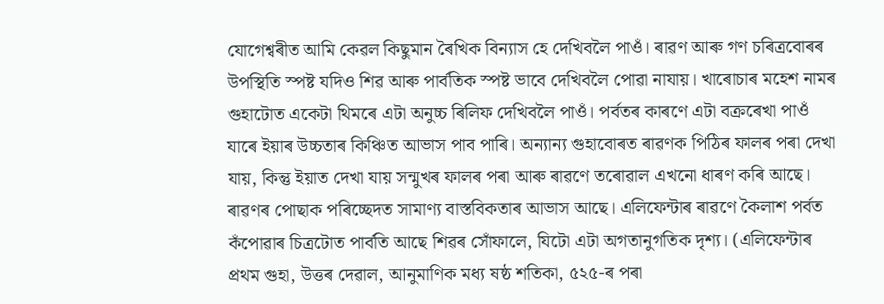যোগেশ্বৰীত আমি কেৱল কিছুমান ৰৈখিক বিন্যাস হে দেখিবলৈ পাওঁ। ৰাৱণ আৰু গণ চৰিত্রবোৰৰ উপস্থিতি স্পষ্ট যদিও শিৱ আৰু পার্বতিক স্পষ্ট ভাবে দেখিবলৈ পোৱা নাযায়। খাৰোচাৰ মহেশ নামৰ গুহাটোত একেটা থিমৰে এটা অনুচ্চ ৰিলিফ দেখিবলৈ পাওঁ। পর্বতৰ কাৰণে এটা বক্রৰেখা পাওঁ যাৰে ইয়াৰ উচ্চতাৰ কিঞ্চিত আভাস পাব পাৰি। অন্যান্য গুহাবোৰত ৰাৱণক পিঠিৰ ফালৰ পৰা দেখা যায়, কিন্তু ইয়াত দেখা যায় সন্মুখৰ ফালৰ পৰা আৰু ৰাৱণে তৰোৱাল এখনো ধাৰণ কৰি আছে। ৰাৱণৰ পোছাক পৰিচ্ছেদত সামাণ্য বাস্তবিকতাৰ আভাস আছে। এলিফেন্টাৰ ৰাৱণে কৈলাশ পর্বত কঁপোৱাৰ চিত্রটোত পার্বতি আছে শিৱৰ সোঁফালে, যিটো এটা অগতানুগতিক দৃশ্য। (এলিফেন্টাৰ প্রথম গুহা, উত্তৰ দেৱাল, আনুমাণিক মধ্য ষষ্ঠ শতিকা, ৫২৫-ৰ পৰা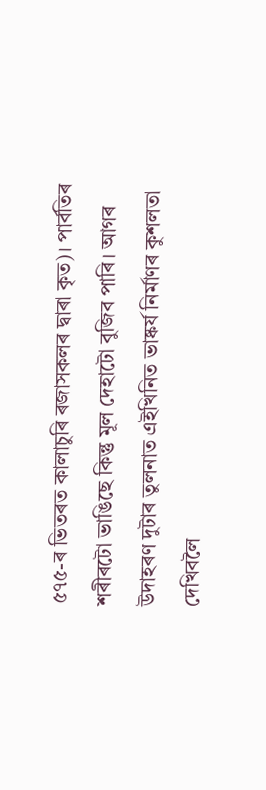৫৭৫-ৰ ভিতৰত কালাচুৰি ৰজাসকলৰ দ্বাৰা কৃত)। পার্বতিৰ শৰীৰটো ভাঙিছে কিন্তু মূল দেহাটো বুজিব পাৰি। আগৰ উদাহৰণ দুটাৰ তুলনাত এইখিনিত ভাষ্কর্য নির্মাণৰ কুশলতা দেখিবলৈ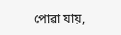পোৱা যায়,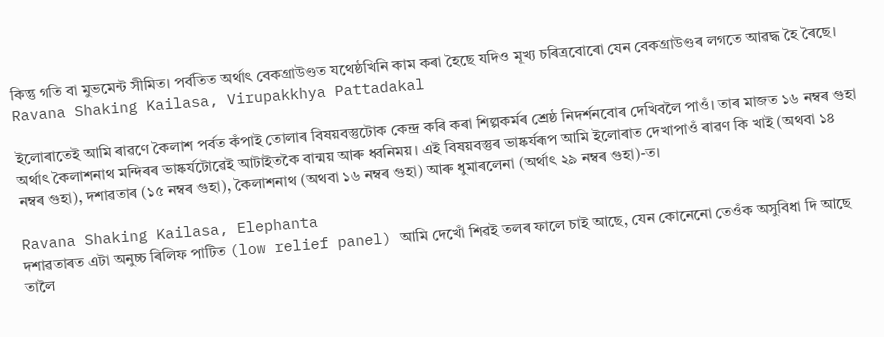কিন্তু গতি বা মুভমেন্ট সীমিত। পর্বতিত অর্থাৎ বেকগ্রাউণ্ডত যথেষ্ঠখিনি কাম কৰা হৈছে যদিও মূখ্য চৰিত্রবোৰো যেন বেকগ্রাউণ্ডৰ লগতে আৱদ্ধ হৈ ৰৈছে।
Ravana Shaking Kailasa, Virupakkhya Pattadakal

ইলোৰাতেই আমি ৰাৱণে কৈলাশ পর্বত কঁপাই তোলাৰ বিষয়বস্তুটোক কেন্দ্র কৰি কৰা শিল্পকর্মৰ শ্রেষ্ঠ নিদর্শনবোৰ দেখিবলৈ পাওঁ। তাৰ মাজত ১৬ নম্বৰ গুহা অর্থাৎ কৈলাশনাথ মন্দিৰৰ ভাষ্কর্যটোৱেই আটাইতকৈ বান্ময় আৰু ধ্বনিময়। এই বিষয়বস্তুৰ ভাষ্কর্যৰূপ আমি ইলোৰাত দেখাপাওঁ ৰাৱণ কি খাই (অথবা ১৪ নম্বৰ গুহা), দশাৱতাৰ (১৫ নম্বৰ গুহা), কৈলাশনাথ (অথবা ১৬ নম্বৰ গুহা) আৰু ধুমাৰলেনা (অর্থাৎ ২৯ নম্বৰ গুহা)-ত।

Ravana Shaking Kailasa, Elephanta
দশাৱতাৰত এটা অনুচ্চ ৰিলিফ পাটিত (low relief panel) আমি দেখোঁ শিৱই তলৰ ফালে চাই আছে, যেন কোনেনো তেওঁক অসুবিধা দি আছে তালৈ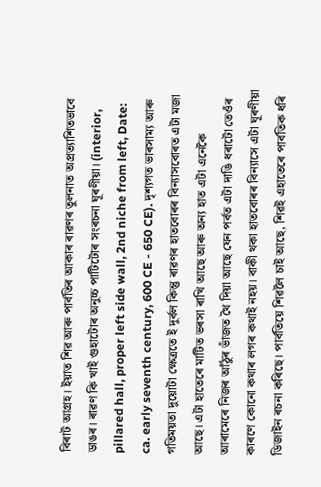বিৰাট আগ্রহ। ইয়াত শিৱ আৰু পার্বতিৰ আকাৰ ৰাৱণৰ তুলনাত অপ্রত্যাশিতভাবে ডাঙৰ। ৰাৱণ কি খাই গুহাটোৰ অনুচ্চ পাটিটোৰ সংৰচনা ঘূৰণীয়া। (interior, pillared hall, proper left side wall, 2nd niche from left, Date: ca. early seventh century, 600 CE - 650 CE). দৃশ্যগত ভাৰসাম্য আৰু গতিময়তা দুয়োটা ক্ষেত্রতে ই দুর্বল কিন্তু ৰাৱণৰ হাতবোৰৰ বিন্যাসবোৰত এটা মজা আছে। এটা হাতেৰে মাটিত ভৰসা ৰাখি আছে আৰু অন্য হাত এটা এনেকৈ আৰামেৰে নিজৰ আঁঠুৰ ভাঁজত থৈ দিয়া আছে যেন পর্বত এটা দাঙি ধৰাটো তেওঁৰ কাৰণে কোনো কথাৰ লগৰ কথাই নহয়। বাকী থকা হাতবোৰৰ বিন্যাসে এটা ঘূৰণীয়া ডিজাইন ৰচনা কৰিছে। পার্বতিয়ে শিৱলৈ চাই আছে, শিৱই এহাতেৰে পার্বতিক ধৰি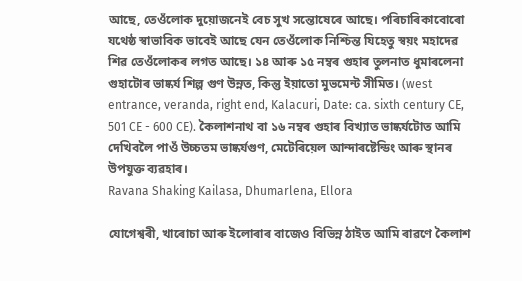আছে, তেওঁলোক দুয়োজনেই বেচ সুখ সন্তোষেৰে আছে। পৰিচাৰিকাবোৰো যথেষ্ঠ স্বাভাবিক ভাবেই আছে যেন তেওঁলোক নিশ্চিন্ত যিহেতু স্বয়ং মহাদেৱ শিৱ তেওঁলোকৰ লগত আছে। ১৪ আৰু ১৫ নম্বৰ গুহাৰ তুলনাত ধুমাৰলেনা গুহাটোৰ ভাষ্কর্য শিল্প গুণ উন্নত, কিন্তু ইয়াতো মুভমেন্ট সীমিত। (west entrance, veranda, right end, Kalacuri, Date: ca. sixth century CE, 501 CE - 600 CE). কৈলাশনাথ বা ১৬ নম্বৰ গুহাৰ বিখ্যাত ভাষ্কর্যটোত আমি দেখিবলৈ পাওঁ উচ্চতম ভাষ্কর্যগুণ, মেটেৰিয়েল আন্দাৰষ্টেন্ডিং আৰু স্থানৰ উপযুক্ত ব্যৱহাৰ।
Ravana Shaking Kailasa, Dhumarlena, Ellora

যোগেশ্বৰী, খাৰোচা আৰু ইলোৰাৰ বাজেও বিভিন্ন ঠাইত আমি ৰাৱণে কৈলাশ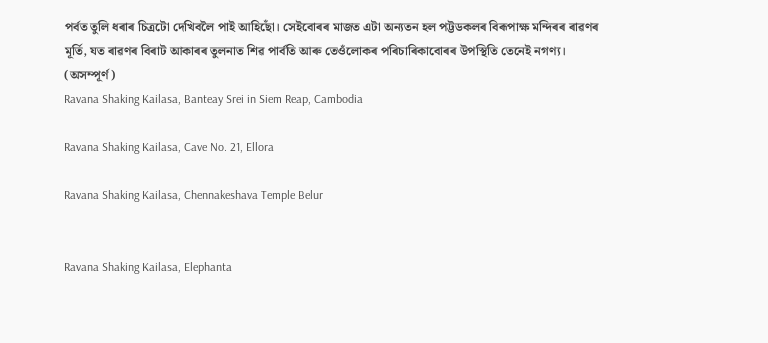পর্বত তুলি ধৰাৰ চিত্রটো দেখিবলৈ পাই আহিছোঁ। সেইবোৰৰ মাজত এটা অন্যতন হল পট্টডকলৰ বিৰূপাক্ষ মন্দিৰৰ ৰাৱণৰ মূর্তি, যত ৰাৱণৰ বিৰাট আকাৰৰ তুলনাত শিৱ পার্বতি আৰু তেওঁলোকৰ পৰিচাৰিকাবোৰৰ উপস্থিতি তেনেই নগণ্য।
(অসম্পূৰ্ণ)
Ravana Shaking Kailasa, Banteay Srei in Siem Reap, Cambodia

Ravana Shaking Kailasa, Cave No. 21, Ellora

Ravana Shaking Kailasa, Chennakeshava Temple Belur


Ravana Shaking Kailasa, Elephanta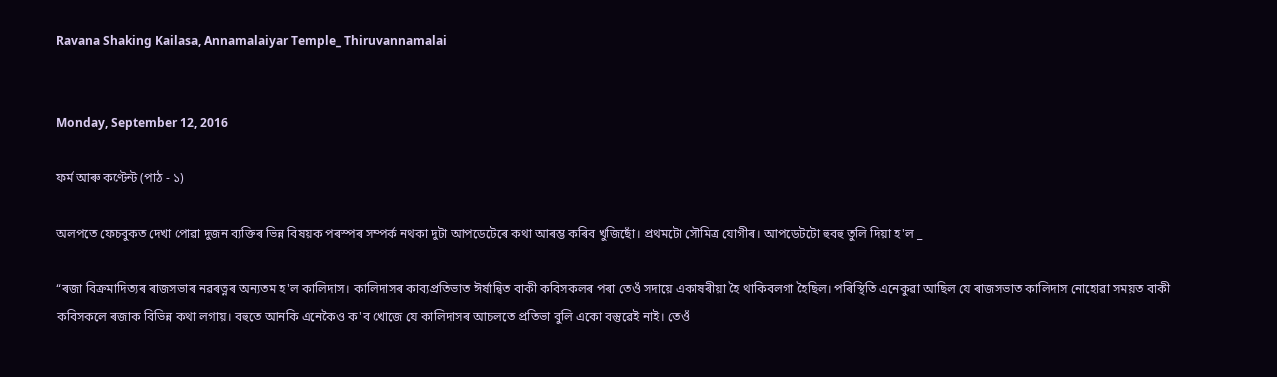Ravana Shaking Kailasa, Annamalaiyar Temple_ Thiruvannamalai


Monday, September 12, 2016

ফৰ্ম আৰু কণ্টেন্ট (পাঠ - ১)

অলপতে ফেচবুকত দেখা পোৱা দুজন ব্যক্তিৰ ভিন্ন বিষয়ক পৰস্পৰ সম্পৰ্ক নথকা দুটা আপডেটেৰে কথা আৰম্ভ কৰিব খুজিছোঁ। প্ৰথমটো সৌমিত্ৰ যোগীৰ। আপডেটটো হুবহু তুলি দিয়া হ'ল _

“ৰজা বিক্ৰমাদিত্যৰ ৰাজসভাৰ নৱৰত্নৰ অন্যতম হ'ল কালিদাস। কালিদাসৰ কাব্যপ্ৰতিভাত ঈৰ্ষান্বিত বাকী কবিসকলৰ পৰা তেওঁ সদায়ে একাষৰীয়া হৈ থাকিবলগা হৈছিল। পৰিস্থিতি এনেকুৱা আছিল যে ৰাজসভাত কালিদাস নোহোৱা সময়ত বাকী কবিসকলে ৰজাক বিভিন্ন কথা লগায়। বহুতে আনকি এনেকৈও ক'ব খোজে যে কালিদাসৰ আচলতে প্ৰতিভা বুলি একো বস্তুৱেই নাই। তেওঁ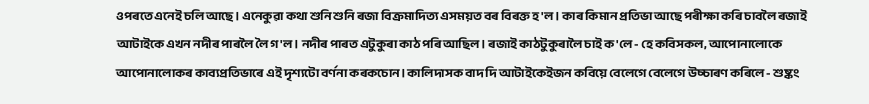ওপৰতে এনেই চলি আছে। এনেকুৱা কথা শুনি শুনি ৰজা বিক্ৰমাদিত্য এসময়ত বৰ বিৰক্ত হ'ল। কাৰ কিমান প্ৰতিভা আছে পৰীক্ষা কৰি চাবলৈ ৰজাই আটাইকে এখন নদীৰ পাৰলৈ লৈ গ'ল। নদীৰ পাৰত এটুকুৰা কাঠ পৰি আছিল। ৰজাই কাঠটুকুৰালৈ চাই ক'লে - হে কবিসকল, আপোনালোকে আপোনালোকৰ কাব্যপ্ৰতিভাৰে এই দৃশ্যটো বৰ্ণনা কৰকচোন। কালিদাসক বাদ দি আটাইকেইজন কবিয়ে বেলেগে বেলেগে উচ্চাৰণ কৰিলে - শুষ্কং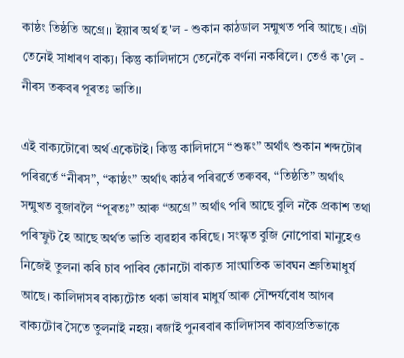কাষ্ঠং তিষ্ঠতি অগ্ৰে।। ইয়াৰ অৰ্থ হ'ল - শুকান কাঠডাল সন্মুখত পৰি আছে। এটা তেনেই সাধাৰণ বাক্য। কিন্তু কালিদাসে তেনেকৈ বৰ্ণনা নকৰিলে। তেওঁ ক'লে - নীৰস তৰুবৰ পূৰতঃ ভাতি।।

এই বাক্যটোৰো অৰ্থ একেটাই। কিন্তু কালিদাসে “শুষ্কং” অৰ্থাৎ শুকান শব্দটোৰ পৰিৱৰ্তে “নীৰস”, “কাষ্ঠং” অৰ্থাৎ কাঠৰ পৰিৱৰ্তে তৰুবৰ, “তিষ্ঠতি” অৰ্থাৎ সন্মুখত বুজাবলৈ “পূৰতঃ” আৰু “অগ্ৰে” অৰ্থাৎ পৰি আছে বুলি নকৈ প্ৰকাশ তথা পৰিস্ফুট হৈ আছে অৰ্থত ভাতি ব্যৱহাৰ কৰিছে। সংস্কৃত বুজি নোপোৱা মানুহেও নিজেই তুলনা কৰি চাব পাৰিব কোনটো বাক্যত সাংঘাতিক ভাবঘন শ্ৰুতিমাধুৰ্য আছে। কালিদাসৰ বাক্যটোত থকা ভাষাৰ মাধুৰ্য আৰু সৌন্দৰ্যবোধ আগৰ বাক্যটোৰ সৈতে তুলনাই নহয়। ৰজাই পুনৰবাৰ কালিদাসৰ কাব্যপ্ৰতিভাকে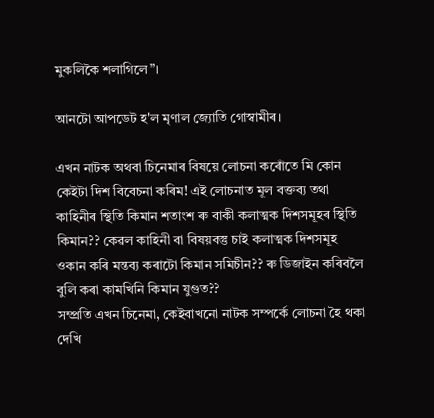মুকলিকৈ শলাগিলে”।

আনটো আপডেট হ'ল মৃণাল জ্যোতি গোস্বামীৰ।

এখন নাটক অথবা চিনেমাৰ বিষয়ে লোচনা কৰোঁতে মি কোন কেইটা দিশ বিবেচনা কৰিম! এই লোচনাত মূল বক্তব্য তথা কাহিনীৰ স্থিতি কিমান শতাংশ ৰু বাকী কলাত্মক দিশসমূহৰ স্থিতি কিমান?? কেৱল কাহিনী বা বিষয়বস্তু চাই কলাত্মক দিশসমূহ ওকান কৰি মন্তব্য কৰাটো কিমান সমিচীন?? ৰু ডিজাইন কৰিবলৈ বুলি কৰা কামখিনি কিমান যুগুত??
সম্প্ৰতি এখন চিনেমা, কেইবাখনো নাটক সম্পৰ্কে লোচনা হৈ থকা দেখি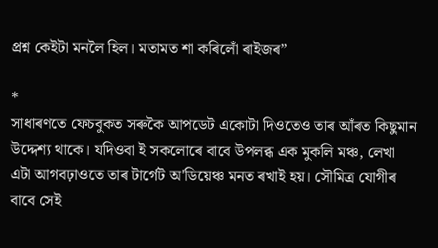প্ৰশ্ন কেইটা মনলৈ হিল। মতামত শা কৰিলোঁ ৰাইজৰ”

*
সাধাৰণতে ফেচবুকত সৰুকৈ আপডেট একোটা দিওতেও তাৰ আঁৰত কিছুমান উদ্দেশ্য থাকে। যদিওবা ই সকলোৰে বাবে উপলব্ধ এক মুকলি মঞ্চ, লেখা এটা আগবঢ়াওতে তাৰ টাৰ্গেট অ'ডিয়েঞ্চ মনত ৰখাই হয়। সৌমিত্ৰ যোগীৰ বাবে সেই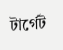টাৰ্গেট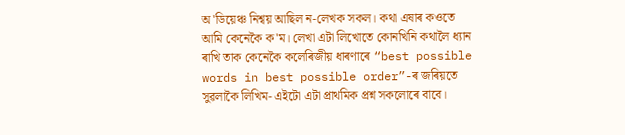অ'ডিয়েঞ্চ নিশ্বয় আছিল ন-লেখক সকল। কথা এষাৰ কওতে আমি কেনেকৈ ক'ম। লেখা এটা লিখোতে কোনখিনি কথালৈ ধ্যান ৰাখি তাক কেনেকৈ কলেৰিজীয় ধাৰণাৰে “best possible words in best possible order”-ৰ জৰিয়তে সুৱলাকৈ লিখিম- এইটো এটা প্ৰাথমিক প্ৰশ্ন সকলোৰে বাবে।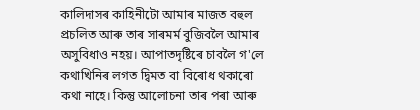কালিদাসৰ কাহিনীটো আমাৰ মাজত বহুল প্ৰচলিত আৰু তাৰ সাৰমৰ্ম বুজিবলৈ আমাৰ অসুবিধাও নহয়। আপাতদৃষ্টিৰে চাবলৈ গ'লে কথাখিনিৰ লগত দ্বিমত বা বিৰোধ থকাৰো কথা নাহে। কিন্তু আলোচনা তাৰ পৰা আৰু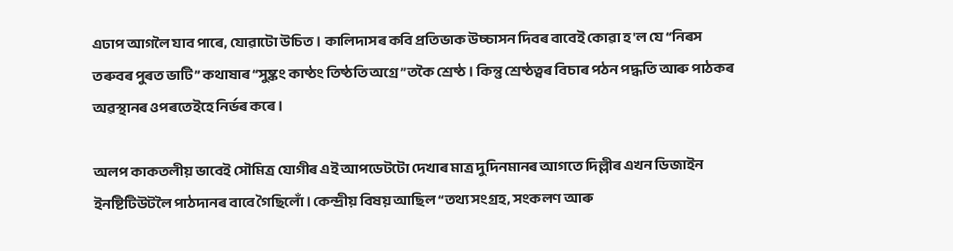এঢাপ আগলৈ যাব পাৰে, যোৱাটো উচিত। কালিদাসৰ কবি প্ৰতিভাক উচ্চাসন দিবৰ বাবেই কোৱা হ'ল যে “নিৰস তৰুবৰ পুৰত ভাটি” কথাষাৰ “সুষ্কং কাষ্ঠং তিষ্ঠতি অগ্ৰে”তকৈ শ্ৰেষ্ঠ। কিন্তু শ্ৰেষ্ঠত্বৰ বিচাৰ পঠন পদ্ধতি আৰু পাঠকৰ অৱস্থানৰ ওপৰতেইহে নিৰ্ভৰ কৰে।

অলপ কাকতলীয় ভাবেই সৌমিত্ৰ যোগীৰ এই আপডেটটো দেখাৰ মাত্ৰ দুদিনমানৰ আগতে দিল্লীৰ এখন ডিজাইন ইনষ্টিটিউটলৈ পাঠদানৰ বাবে গৈছিলোঁ। কেন্দ্ৰীয় বিষয় আছিল “তথ্য সংগ্ৰহ, সংকলণ আৰু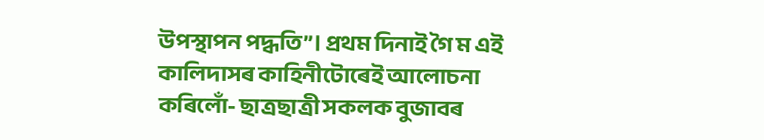উপস্থাপন পদ্ধতি”। প্ৰথম দিনাই গৈ ম এই কালিদাসৰ কাহিনীটোৰেই আলোচনা কৰিলোঁ- ছাত্ৰছাত্ৰী সকলক বুজাবৰ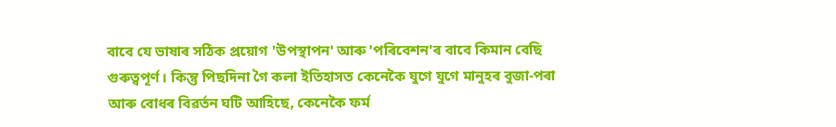বাবে যে ভাষাৰ সঠিক প্ৰয়োগ 'উপস্থাপন' আৰু 'পৰিবেশন'ৰ বাবে কিমান বেছি গুৰুত্বপূৰ্ণ। কিন্তু পিছদিনা গৈ কলা ইতিহাসত কেনেকৈ যুগে যুগে মানুহৰ বুজা-পৰা আৰু বোধৰ বিৱৰ্তন ঘটি আহিছে, কেনেকৈ ফৰ্ম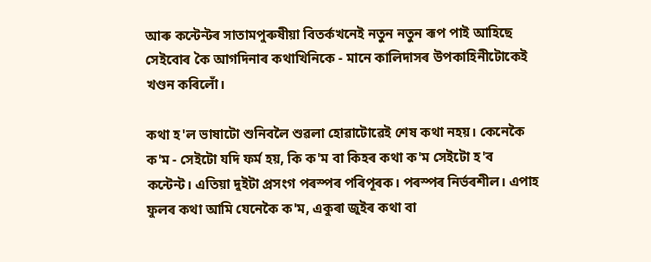আৰু কন্টেন্টৰ সাতামপুৰুষীয়া বিতৰ্কখনেই নতুন নতুন ৰূপ পাই আহিছে সেইবোৰ কৈ আগদিনাৰ কথাখিনিকে - মানে কালিদাসৰ উপকাহিনীটোকেই খণ্ডন কৰিলোঁ।

কথা হ'ল ভাষাটো শুনিবলৈ শুৱলা হোৱাটোৱেই শেষ কথা নহয়। কেনেকৈ ক'ম - সেইটো যদি ফৰ্ম হয়, কি ক'ম বা কিহৰ কথা ক'ম সেইটো হ'ব কন্টেন্ট। এতিয়া দুইটা প্ৰসংগ পৰস্পৰ পৰিপূৰক। পৰস্পৰ নিৰ্ভৰশীল। এপাহ ফুলৰ কথা আমি যেনেকৈ ক'ম, একুৰা জুইৰ কথা বা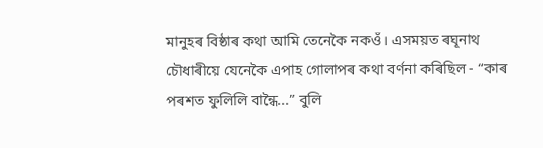মানুহৰ বিষ্ঠাৰ কথা আমি তেনেকৈ নকওঁ। এসময়ত ৰঘূনাথ চৌধাৰীয়ে যেনেকৈ এপাহ গোলাপৰ কথা বৰ্ণনা কৰিছিল - “কাৰ পৰশত ফুলিলি বান্ধৈ...” বুলি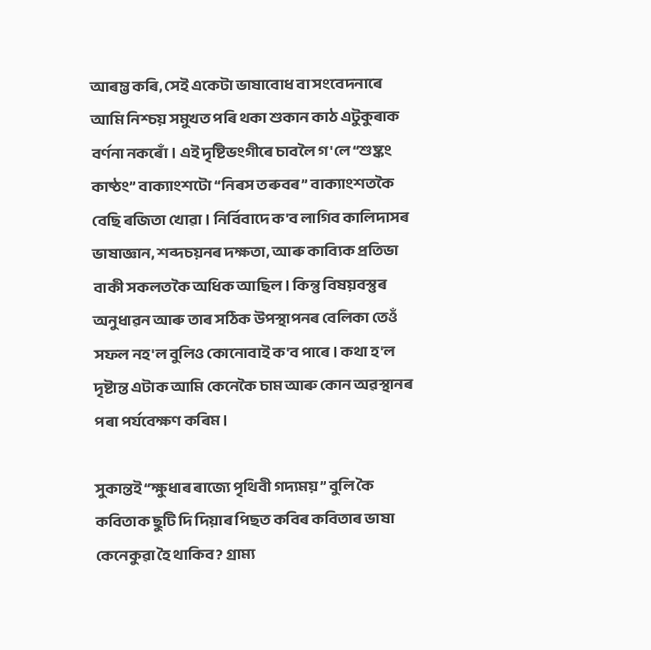আৰম্ভ কৰি, সেই একেটা ভাষাবোধ বা সংবেদনাৰে আমি নিশ্চয় সমুখত পৰি থকা শুকান কাঠ এটুকুৰাক বৰ্ণনা নকৰোঁ। এই দৃষ্টিভংগীৰে চাবলৈ গ'লে “শুষ্কং কাষ্ঠং” বাক্যাংশটো “নিৰস তৰুবৰ” বাক্যাংশতকৈ বেছি ৰজিতা খোৱা। নিৰ্বিবাদে ক'ব লাগিব কালিদাসৰ ভাষাজ্ঞান, শব্দচয়নৰ দক্ষতা, আৰু কাব্যিক প্ৰতিভা বাকী সকলতকৈ অধিক আছিল। কিন্তু বিষয়বস্তুৰ অনুধাৱন আৰু তাৰ সঠিক উপস্থাপনৰ বেলিকা তেওঁ সফল নহ'ল বুলিও কোনোবাই ক'ব পাৰে। কথা হ'ল দৃষ্টান্ত এটাক আমি কেনেকৈ চাম আৰু কোন অৱস্থানৰ পৰা পৰ্যবেক্ষণ কৰিম।

সুকান্তই “ক্ষুধাৰ ৰাজ্যে পৃথিবী গদ্যময়” বুলি কৈ কবিতাক ছুটি দি দিয়াৰ পিছত কবিৰ কবিতাৰ ভাষা কেনেকুৱা হৈ থাকিব? গ্রাম্য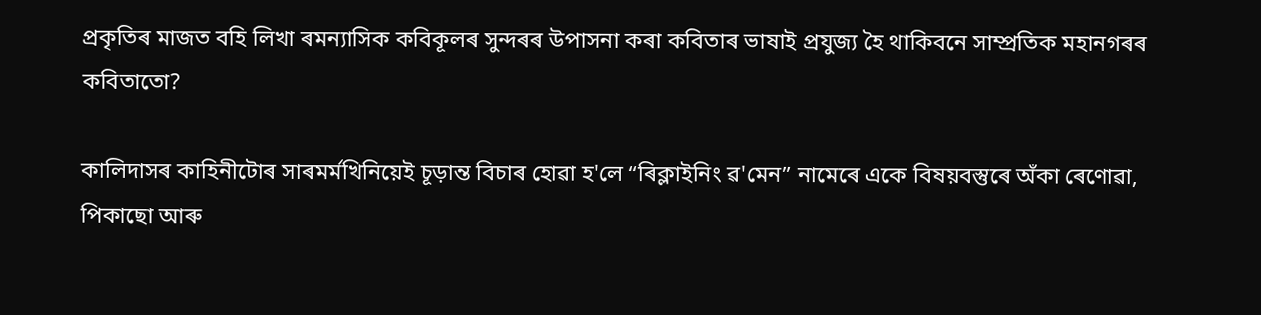প্রকৃতিৰ মাজত বহি লিখা ৰমন্যাসিক কবিকূলৰ সুন্দৰৰ উপাসনা কৰা কবিতাৰ ভাষাই প্ৰযুজ্য হৈ থাকিবনে সাম্প্ৰতিক মহানগৰৰ কবিতাতো?

কালিদাসৰ কাহিনীটোৰ সাৰমৰ্মখিনিয়েই চূড়ান্ত বিচাৰ হোৱা হ'লে “ৰিক্লাইনিং ৱ'মেন” নামেৰে একে বিষয়বস্তুৰে অঁকা ৰেণোৱা, পিকাছো আৰু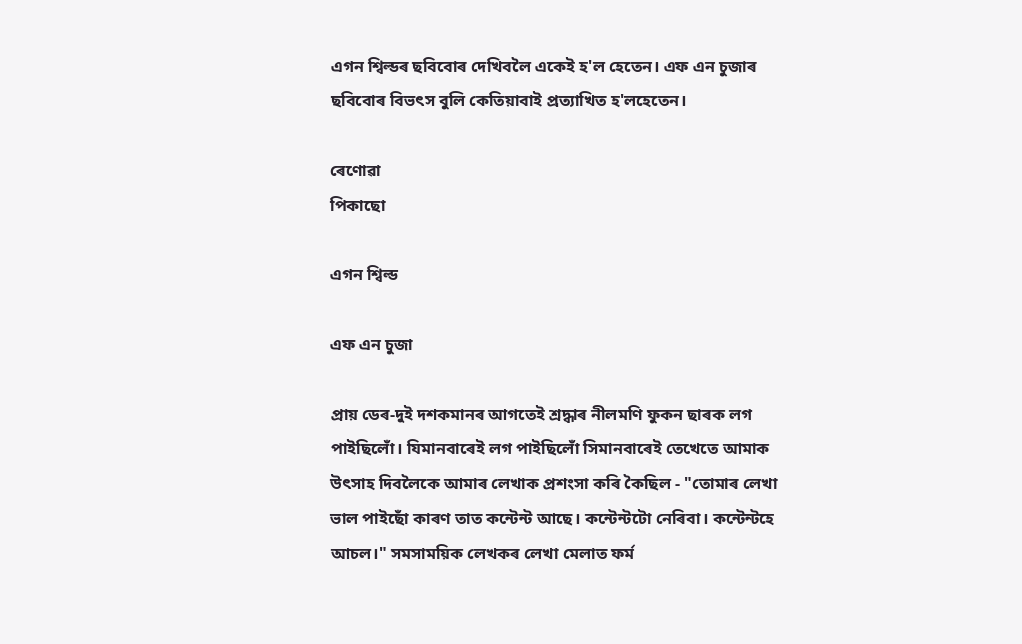এগন শ্বিল্ডৰ ছবিবোৰ দেখিবলৈ একেই হ'ল হেতেন। এফ এন চুজাৰ ছবিবোৰ বিভৎস বুলি কেতিয়াবাই প্ৰত্যাখিত হ'লহেতেন।

ৰেণোৱা
পিকাছো

এগন শ্বিল্ড

এফ এন চুজা

প্ৰায় ডেৰ-দুই দশকমানৰ আগতেই শ্ৰদ্ধাৰ নীলমণি ফুকন ছাৰক লগ পাইছিলোঁ। যিমানবাৰেই লগ পাইছিলোঁ সিমানবাৰেই তেখেতে আমাক উৎসাহ দিবলৈকে আমাৰ লেখাক প্ৰশংসা কৰি কৈছিল - "তোমাৰ লেখা ভাল পাইছোঁ কাৰণ তাত কন্টেন্ট আছে। কন্টেন্টটো নেৰিবা। কন্টেন্টহে আচল।" সমসাময়িক লেখকৰ লেখা মেলাত ফৰ্ম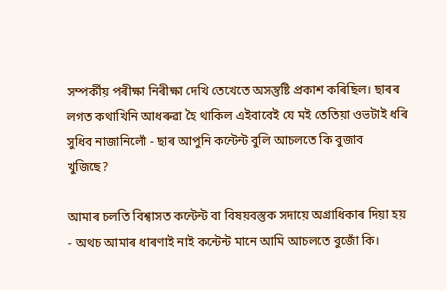সম্পৰ্কীয় পৰীক্ষা নিৰীক্ষা দেখি তেখেতে অসন্তুষ্টি প্ৰকাশ কৰিছিল। ছাৰৰ লগত কথাখিনি আধৰুৱা হৈ থাকিল এইবাবেই যে মই তেতিয়া ওভটাই ধৰি সুধিব নাজানিলোঁ - ছাৰ আপুনি কন্টেন্ট বুলি আচলতে কি বুজাব খুজিছে?

আমাৰ চলতি বিশ্বাসত কন্টেন্ট বা বিষয়বস্তুক সদায়ে অগ্ৰাধিকাৰ দিয়া হয় - অথচ আমাৰ ধাৰণাই নাই কন্টেন্ট মানে আমি আচলতে বুজোঁ কি।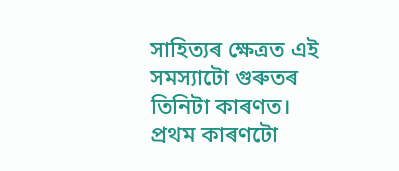সাহিত্যৰ ক্ষেত্ৰত এই সমস্যাটো গুৰুতৰ তিনিটা কাৰণত। প্ৰথম কাৰণটো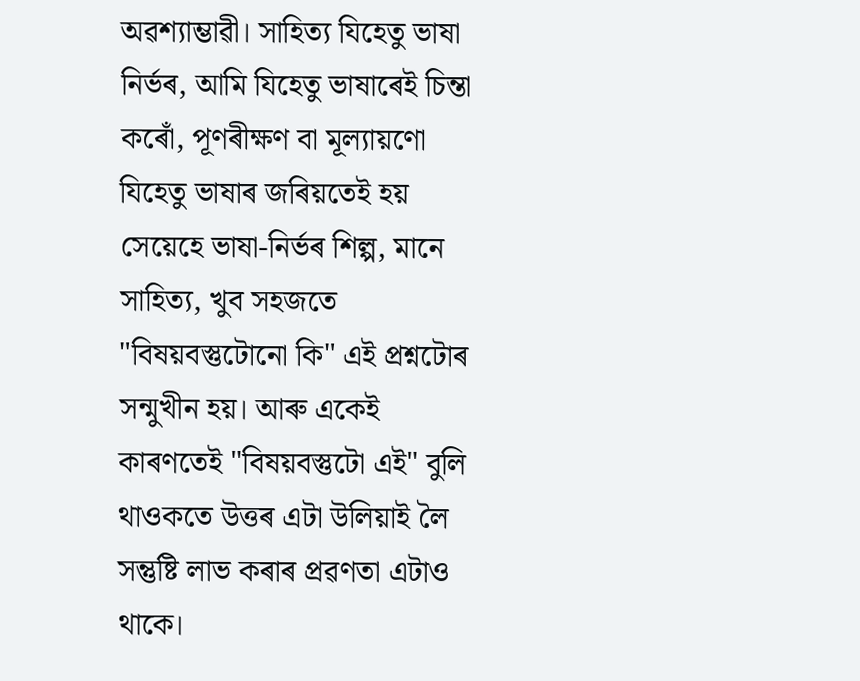অৱশ্যাম্ভাৱী। সাহিত্য যিহেতু ভাষা নিৰ্ভৰ, আমি যিহেতু ভাষাৰেই চিন্তা কৰোঁ, পূণৰীক্ষণ বা মূল্যায়ণো যিহেতু ভাষাৰ জৰিয়তেই হয় সেয়েহে ভাষা-নিৰ্ভৰ শিল্প, মানে সাহিত্য, খুব সহজতে "বিষয়বস্তুটোনো কি" এই প্ৰশ্নটোৰ সন্মুখীন হয়। আৰু একেই কাৰণতেই "বিষয়বস্তুটো এই" বুলি থাওকতে উত্তৰ এটা উলিয়াই লৈ সন্তুষ্টি লাভ কৰাৰ প্ৰৱণতা এটাও থাকে।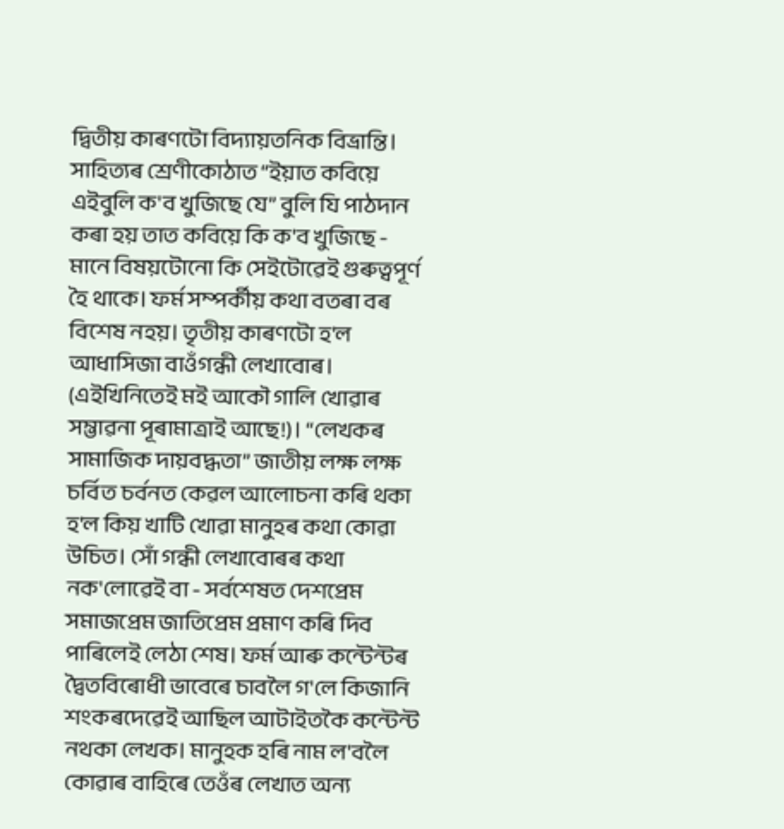দ্বিতীয় কাৰণটো বিদ্যায়তনিক বিভ্ৰান্তি। সাহিত্যৰ শ্ৰেণীকোঠাত “ইয়াত কবিয়ে এইবুলি ক'ব খুজিছে যে” বুলি যি পাঠদান কৰা হয় তাত কবিয়ে কি ক'ব খুজিছে - মানে বিষয়টোনো কি সেইটোৱেই গুৰুত্বপূৰ্ণ হৈ থাকে। ফৰ্ম সম্পৰ্কীয় কথা বতৰা বৰ বিশেষ নহয়। তৃতীয় কাৰণটো হ'ল আধাসিজা বাওঁগন্ধী লেখাবোৰ। (এইখিনিতেই মই আকৌ গালি খোৱাৰ সম্ভাৱনা পূৰামাত্রাই আছে!)। “লেখকৰ সামাজিক দায়বদ্ধতা” জাতীয় লক্ষ লক্ষ চৰ্বিত চৰ্বনত কেৱল আলোচনা কৰি থকা হ'ল কিয় খাটি খোৱা মানুহৰ কথা কোৱা উচিত। সোঁ গন্ধী লেখাবোৰৰ কথা নক'লোৱেই বা - সৰ্বশেষত দেশপ্ৰেম সমাজপ্ৰেম জাতিপ্ৰেম প্ৰমাণ কৰি দিব পাৰিলেই লেঠা শেষ। ফৰ্ম আৰু কন্টেন্টৰ দ্বৈতবিৰোধী ভাবেৰে চাবলৈ গ'লে কিজানি শংকৰদেৱেই আছিল আটাইতকৈ কন্টেন্ট নথকা লেখক। মানুহক হৰি নাম ল'বলৈ কোৱাৰ বাহিৰে তেওঁৰ লেখাত অন্য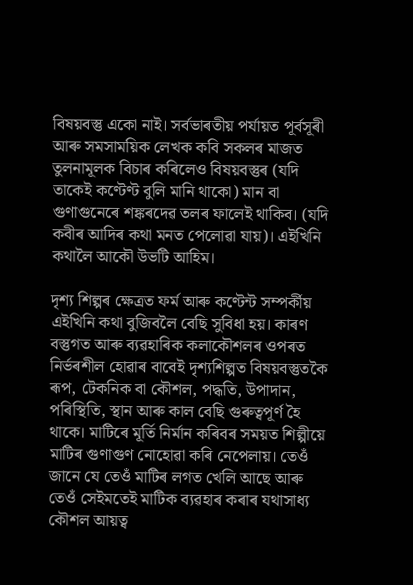বিষয়বস্তু একো নাই। সৰ্বভাৰতীয় পৰ্যায়ত পূৰ্বসূৰী আৰু সমসাময়িক লেখক কবি সকলৰ মাজত তুলনামূলক বিচাৰ কৰিলেও বিষয়বস্তুৰ (যদি তাকেই কণ্টেণ্ট বুলি মানি থাকো) মান বা গুণাগুনেৰে শঙ্কৰদেৱ তলৰ ফালেই থাকিব। (যদি কবীৰ আদিৰ কথা মনত পেলোৱা যায়)। এইখিনি কথালৈ আকৌ উভটি আহিম।

দৃশ্য শিল্পৰ ক্ষেত্ৰত ফৰ্ম আৰু কণ্টেন্ট সম্পৰ্কীয় এইখিনি কথা বুজিবলৈ বেছি সুবিধা হয়। কাৰণ বস্তুগত আৰু ব্যৱহাৰিক কলাকৌশলৰ ওপৰত নিৰ্ভৰশীল হোৱাৰ বাবেই দৃশ্যশিল্পত বিষয়বস্তুতকৈ ৰূপ, টেকনিক বা কৌশল, পদ্ধতি, উপাদান, পৰিস্থিতি, স্থান আৰু কাল বেছি গুৰুত্বপূৰ্ণ হৈ থাকে। মাটিৰে মূৰ্তি নিৰ্মান কৰিবৰ সময়ত শিল্পীয়ে মাটিৰ গুণাগুণ নোহোৱা কৰি নেপেলায়। তেওঁ জানে যে তেওঁ মাটিৰ লগত খেলি আছে আৰু তেওঁ সেইমতেই মাটিক ব্যৱহাৰ কৰাৰ যথাসাধ্য কৌশল আয়ত্ব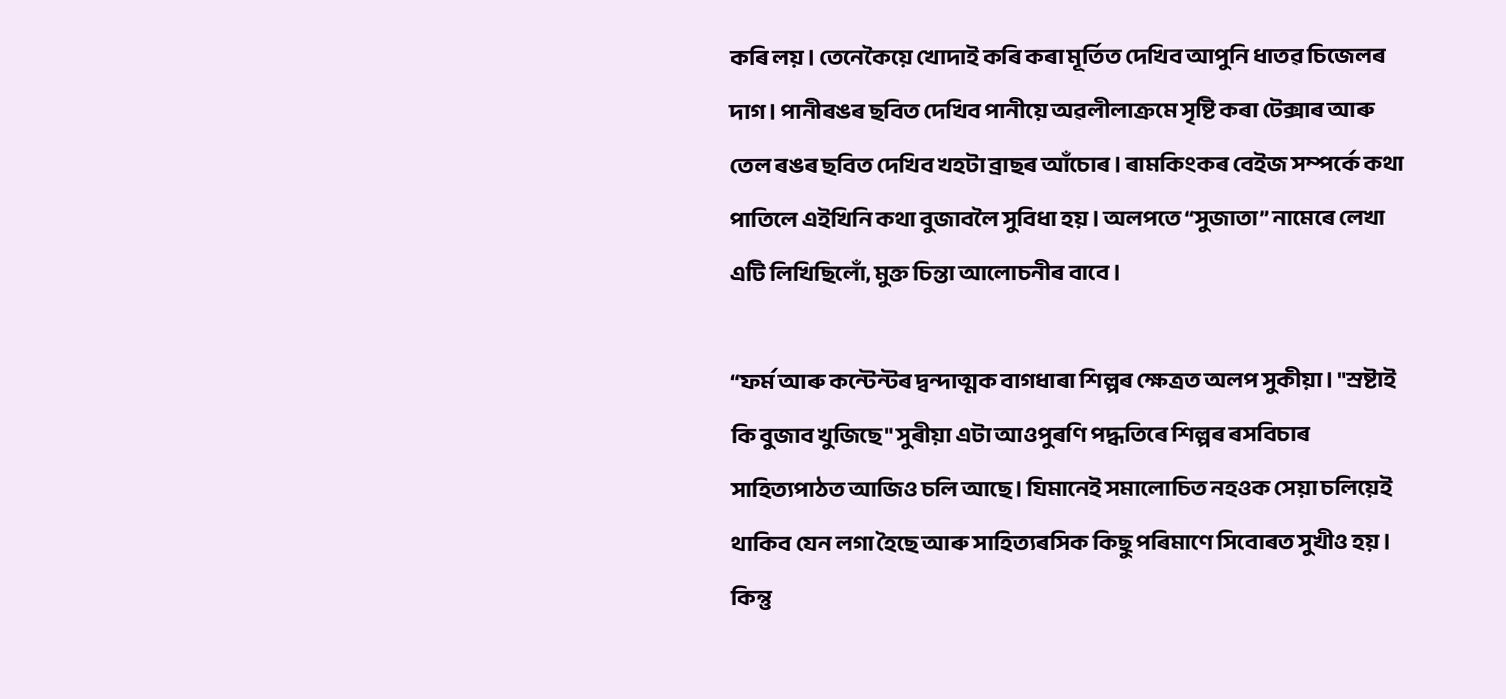কৰি লয়। তেনেকৈয়ে খোদাই কৰি কৰা মূৰ্তিত দেখিব আপুনি ধাতৱ চিজেলৰ দাগ। পানীৰঙৰ ছবিত দেখিব পানীয়ে অৱলীলাক্ৰমে সৃষ্টি কৰা টেক্সাৰ আৰু তেল ৰঙৰ ছবিত দেখিব খহটা ব্ৰাছৰ আঁচোৰ। ৰামকিংকৰ বেইজ সম্পৰ্কে কথা পাতিলে এইখিনি কথা বুজাবলৈ সুবিধা হয়। অলপতে “সুজাতা” নামেৰে লেখা এটি লিখিছিলোঁ, মুক্ত চিন্তা আলোচনীৰ বাবে।

“ফৰ্ম আৰু কন্টেন্টৰ দ্বন্দাত্মক বাগধাৰা শিল্পৰ ক্ষেত্ৰত অলপ সুকীয়া। "স্ৰষ্টাই কি বুজাব খুজিছে" সুৰীয়া এটা আওপুৰণি পদ্ধতিৰে শিল্পৰ ৰসবিচাৰ সাহিত্যপাঠত আজিও চলি আছে। যিমানেই সমালোচিত নহওক সেয়া চলিয়েই থাকিব যেন লগা হৈছে আৰু সাহিত্যৰসিক কিছু পৰিমাণে সিবোৰত সুখীও হয়। কিন্তু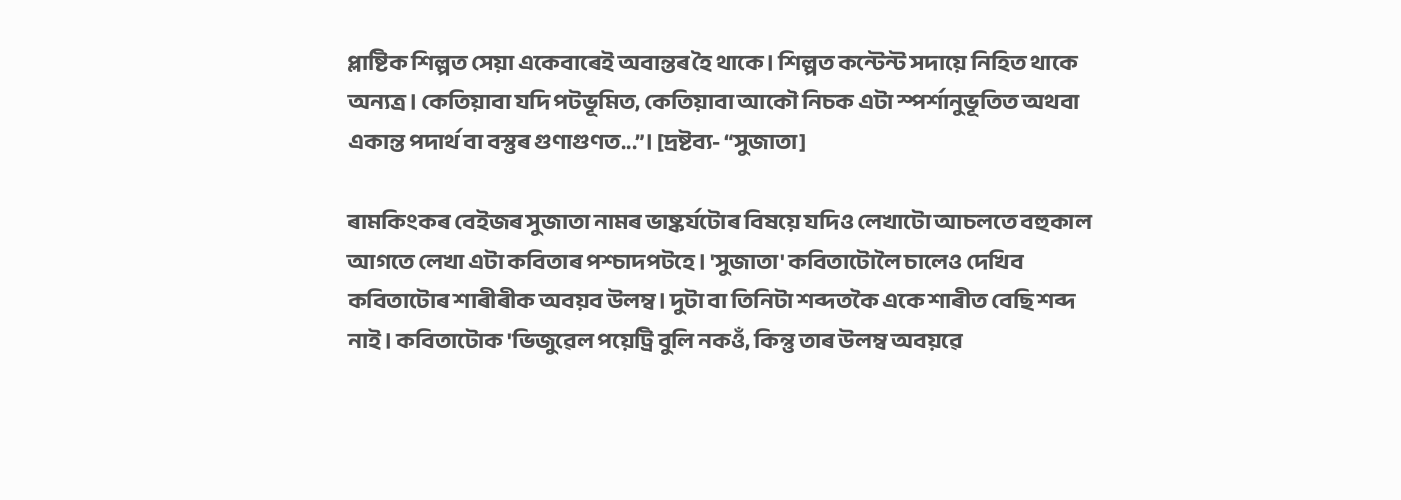প্লাষ্টিক শিল্পত সেয়া একেবাৰেই অবান্তৰ হৈ থাকে। শিল্পত কন্টেন্ট সদায়ে নিহিত থাকে অন্যত্ৰ। কেতিয়াবা যদি পটভূমিত, কেতিয়াবা আকৌ নিচক এটা স্পৰ্শানুভূতিত অথবা একান্ত পদাৰ্থ বা বস্তুৰ গুণাগুণত...”। [দ্রষ্টব্য- “সুজাতা]

ৰামকিংকৰ বেইজৰ সুজাতা নামৰ ভাষ্কৰ্যটোৰ বিষয়ে যদিও লেখাটো আচলতে বহুকাল আগতে লেখা এটা কবিতাৰ পশ্চাদপটহে। 'সুজাতা' কবিতাটোলৈ চালেও দেখিব কবিতাটোৰ শাৰীৰীক অবয়ব উলম্ব। দুটা বা তিনিটা শব্দতকৈ একে শাৰীত বেছি শব্দ নাই। কবিতাটোক 'ভিজুৱেল পয়েট্ৰি বুলি নকওঁ, কিন্তু তাৰ উলম্ব অবয়ৱে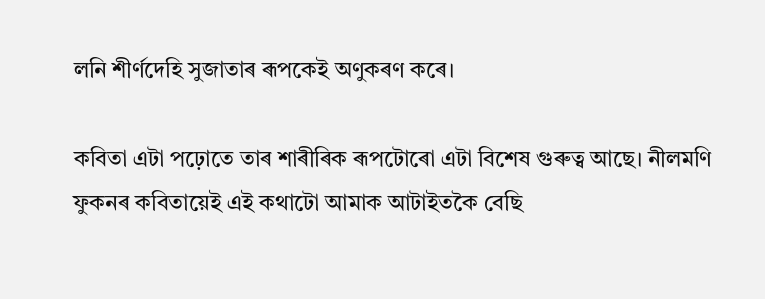লনি শীৰ্ণদেহি সুজাতাৰ ৰূপকেই অণুকৰণ কৰে।

কবিতা এটা পঢ়োতে তাৰ শাৰীৰিক ৰূপটোৰো এটা বিশেষ গুৰুত্ব আছে। নীলমণি ফুকনৰ কবিতায়েই এই কথাটো আমাক আটাইতকৈ বেছি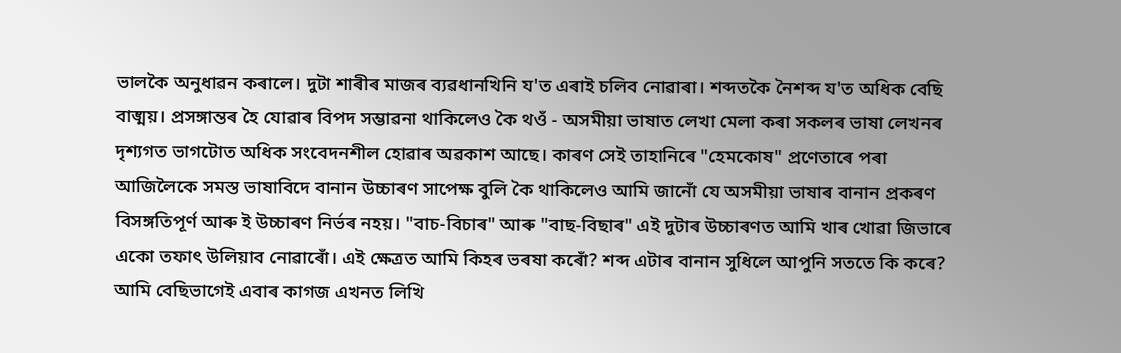ভালকৈ অনুধাৱন কৰালে। দুটা শাৰীৰ মাজৰ ব্যৱধানখিনি য'ত এৰাই চলিব নোৱাৰা। শব্দতকৈ নৈশব্দ য'ত অধিক বেছি বাঙ্ময়। প্ৰসঙ্গান্তৰ হৈ যোৱাৰ বিপদ সম্ভাৱনা থাকিলেও কৈ থওঁ - অসমীয়া ভাষাত লেখা মেলা কৰা সকলৰ ভাষা লেখনৰ দৃশ্যগত ভাগটোত অধিক সংবেদনশীল হোৱাৰ অৱকাশ আছে। কাৰণ সেই তাহানিৰে "হেমকোষ" প্ৰণেতাৰে পৰা আজিলৈকে সমস্ত ভাষাবিদে বানান উচ্চাৰণ সাপেক্ষ বুলি কৈ থাকিলেও আমি জানোঁ যে অসমীয়া ভাষাৰ বানান প্ৰকৰণ বিসঙ্গতিপূৰ্ণ আৰু ই উচ্চাৰণ নিৰ্ভৰ নহয়। "বাচ-বিচাৰ" আৰু "বাছ-বিছাৰ" এই দুটাৰ উচ্চাৰণত আমি খাৰ খোৱা জিভাৰে একো তফাৎ উলিয়াব নোৱাৰোঁ। এই ক্ষেত্ৰত আমি কিহৰ ভৰষা কৰোঁ? শব্দ এটাৰ বানান সুধিলে আপুনি সততে কি কৰে? আমি বেছিভাগেই এবাৰ কাগজ এখনত লিখি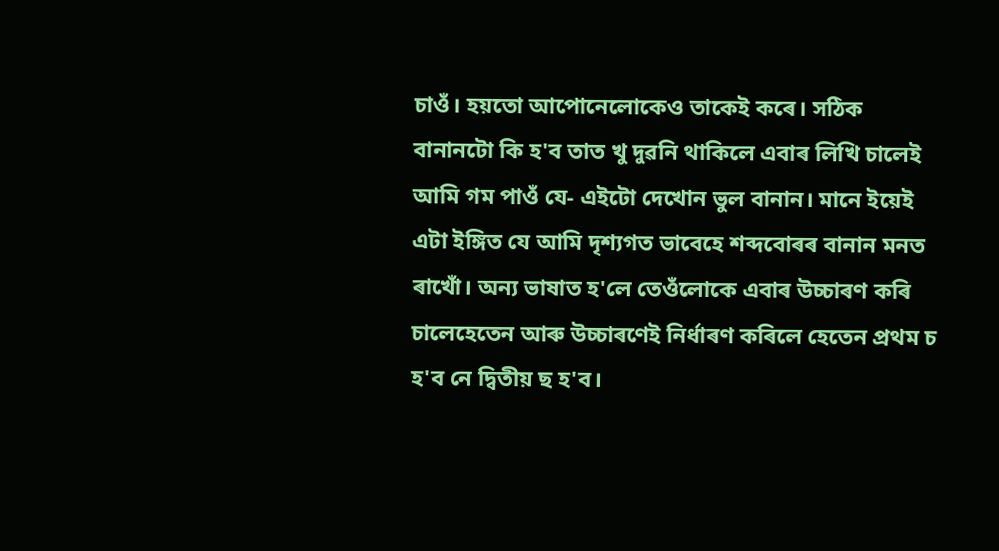চাওঁ। হয়তো আপোনেলোকেও তাকেই কৰে। সঠিক বানানটো কি হ'ব তাত খু দুৱনি থাকিলে এবাৰ লিখি চালেই আমি গম পাওঁ যে- এইটো দেখোন ভুল বানান। মানে ইয়েই এটা ইঙ্গিত যে আমি দৃশ্যগত ভাবেহে শব্দবোৰৰ বানান মনত ৰাখোঁ। অন্য ভাষাত হ'লে তেওঁলোকে এবাৰ উচ্চাৰণ কৰি চালেহেতেন আৰু উচ্চাৰণেই নিৰ্ধাৰণ কৰিলে হেতেন প্ৰথম চ  হ'ব নে দ্বিতীয় ছ হ'ব।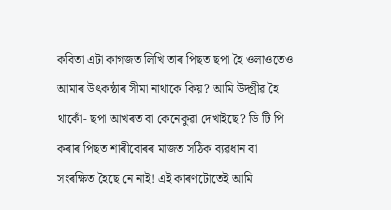কবিতা এটা কাগজত লিখি তাৰ পিছত ছপা হৈ ওলাওতেও আমাৰ উৎকন্ঠাৰ সীমা নাথাকে কিয়? আমি উদ্গ্ৰীৱ হৈ থাকোঁ- ছপা আখৰত বা কেনেকুৱা দেখাইছে? ডি টি পি কৰাৰ পিছত শাৰীবোৰৰ মাজত সঠিক ব্যৱধান বা সংৰক্ষিত হৈছে নে নাই! এই কাৰণটোতেই আমি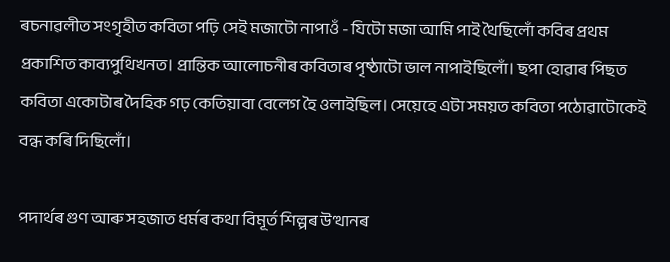ৰচনাৱলীত সংগৃহীত কবিতা পঢ়ি সেই মজাটো নাপাওঁ - যিটো মজা আমি পাই থৈছিলোঁ কবিৰ প্ৰথম প্ৰকাশিত কাব্যপুথিখনত। প্রান্তিক আলোচনীৰ কবিতাৰ পৃষ্ঠাটো ভাল নাপাইছিলোঁ। ছপা হোৱাৰ পিছত কবিতা একোটাৰ দৈহিক গঢ় কেতিয়াবা বেলেগ হৈ ওলাইছিল। সেয়েহে এটা সময়ত কবিতা পঠোৱাটোকেই বন্ধ কৰি দিছিলোঁ।

পদাৰ্থৰ গুণ আৰু সহজাত ধৰ্মৰ কথা বিমূৰ্ত শিল্পৰ উত্থানৰ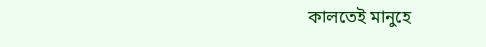কালতেই মানুহে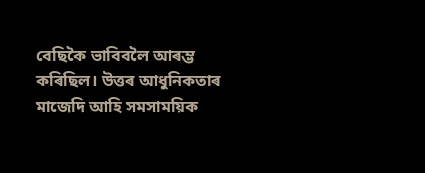বেছিকৈ ভাবিবলৈ আৰম্ভ কৰিছিল। উত্তৰ আধুনিকতাৰ মাজেদি আহি সমসাময়িক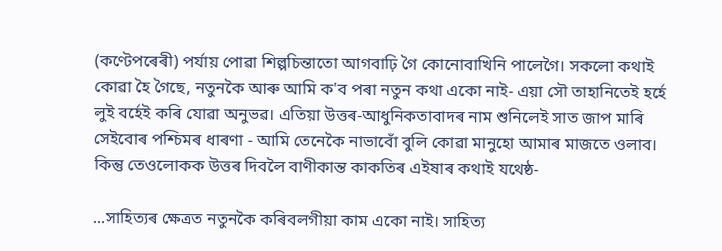(কণ্টেপৰেৰী) পৰ্যায় পোৱা শিল্পচিন্তাতো আগবাঢ়ি গৈ কোনোবাখিনি পালেগৈ। সকলো কথাই কোৱা হৈ গৈছে, নতুনকৈ আৰু আমি ক'ব পৰা নতুন কথা একো নাই- এয়া সৌ তাহানিতেই হৰ্হে লুই বৰ্হেই কৰি যোৱা অনুভৱ। এতিয়া উত্তৰ-আধুনিকতাবাদৰ নাম শুনিলেই সাত জাপ মাৰি সেইবোৰ পশ্চিমৰ ধাৰণা - আমি তেনেকৈ নাভাবোঁ বুলি কোৱা মানুহো আমাৰ মাজতে ওলাব। কিন্তু তেওলোকক উত্তৰ দিবলৈ বাণীকান্ত কাকতিৰ এইষাৰ কথাই যথেষ্ঠ-

...সাহিত্যৰ ক্ষেত্ৰত নতুনকৈ কৰিবলগীয়া কাম একো নাই। সাহিত্য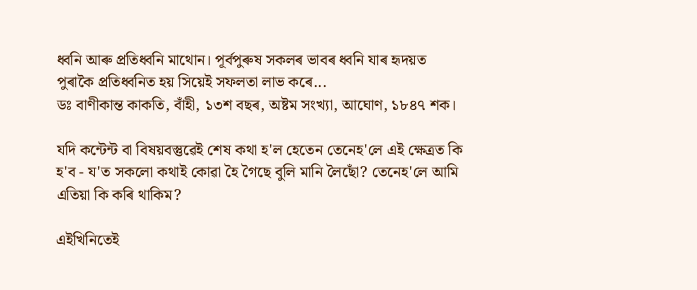ধ্বনি আৰু প্ৰতিধ্বনি মাথোন। পূৰ্বপুৰুষ সকলৰ ভাবৰ ধ্বনি যাৰ হৃদয়ত পুৰাকৈ প্ৰতিধ্বনিত হয় সিয়েই সফলতা লাভ কৰে...
ডঃ বাণীকান্ত কাকতি, বাঁহী, ১৩শ বছৰ, অষ্টম সংখ্যা, আঘোণ, ১৮৪৭ শক।

যদি কন্টেন্ট বা বিষয়বস্তুৱেই শেষ কথা হ'ল হেতেন তেনেহ'লে এই ক্ষেত্ৰত কি হ'ব - য'ত সকলো কথাই কোৱা হৈ গৈছে বুলি মানি লৈছোঁ? তেনেহ'লে আমি এতিয়া কি কৰি থাকিম?

এইখিনিতেই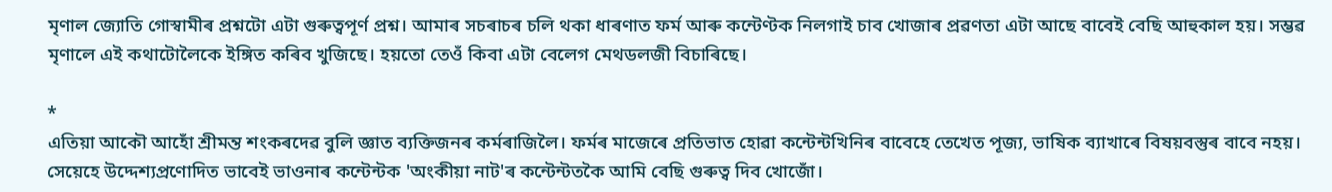মৃণাল জ্যোতি গোস্বামীৰ প্ৰশ্নটো এটা গুৰুত্বপূৰ্ণ প্ৰশ্ন। আমাৰ সচৰাচৰ চলি থকা ধাৰণাত ফৰ্ম আৰু কন্টেণ্টক নিলগাই চাব খোজাৰ প্ৰৱণতা এটা আছে বাবেই বেছি আহুকাল হয়। সম্ভৱ মৃণালে এই কথাটোলৈকে ইঙ্গিত কৰিব খুজিছে। হয়তো তেওঁ কিবা এটা বেলেগ মেথডলজী বিচাৰিছে।

*
এতিয়া আকৌ আহোঁ শ্ৰীমন্ত শংকৰদেৱ বুলি জ্ঞাত ব্যক্তিজনৰ কৰ্মৰাজিলৈ। ফৰ্মৰ মাজেৰে প্ৰতিভাত হোৱা কন্টেন্টখিনিৰ বাবেহে তেখেত পূজ্য, ভাষিক ব্যাখাৰে বিষয়বস্তুৰ বাবে নহয়। সেয়েহে উদ্দেশ্যপ্ৰণোদিত ভাবেই ভাওনাৰ কন্টেন্টক 'অংকীয়া নাট'ৰ কন্টেন্টতকৈ আমি বেছি গুৰুত্ব দিব খোজোঁ।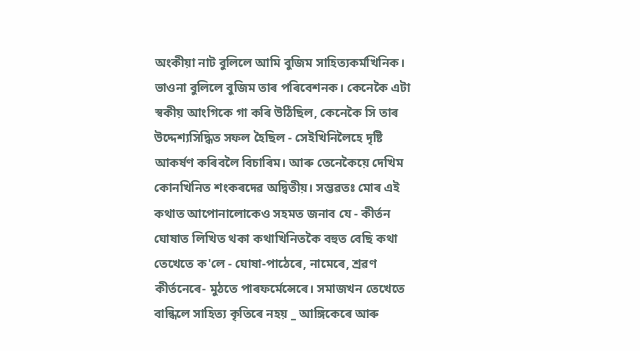অংকীয়া নাট বুলিলে আমি বুজিম সাহিত্যকৰ্মখিনিক। ভাওনা বুলিলে বুজিম তাৰ পৰিবেশনক। কেনেকৈ এটা স্বকীয় আংগিকে গা কৰি উঠিছিল, কেনেকৈ সি তাৰ উদ্দেশ্যসিদ্ধিত সফল হৈছিল - সেইখিনিলৈহে দৃষ্টি আকৰ্ষণ কৰিবলৈ বিচাৰিম। আৰু তেনেকৈয়ে দেখিম কোনখিনিত শংকৰদেৱ অদ্বিতীয়। সম্ভৱতঃ মোৰ এই কথাত আপোনালোকেও সহমত জনাব যে - কীৰ্তন ঘোষাত লিখিত থকা কথাখিনিতকৈ বহুত বেছি কথা তেখেতে ক'লে - ঘোষা-পাঠেৰে, নামেৰে, শ্রৱণ কীৰ্তনেৰে- মুঠতে পাৰফৰ্মেন্সেৰে। সমাজখন তেখেতে বান্ধিলে সাহিত্য কৃতিৰে নহয় _ আঙ্গিকেৰে আৰু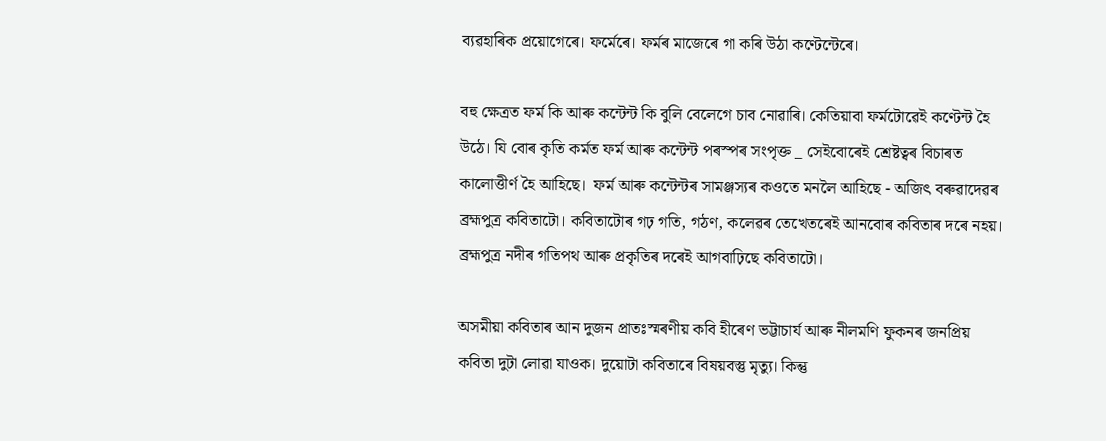ব্যৱহাৰিক প্ৰয়োগেৰে। ফৰ্মেৰে। ফৰ্মৰ মাজেৰে গা কৰি উঠা কণ্টেন্টেৰে।

বহু ক্ষেত্ৰত ফৰ্ম কি আৰু কন্টেন্ট কি বুলি বেলেগে চাব নোৱাৰি। কেতিয়াবা ফৰ্মটোৱেই কণ্টেন্ট হৈ উঠে। যি বোৰ কৃতি কৰ্মত ফৰ্ম আৰু কন্টেন্ট পৰস্পৰ সংপৃক্ত _ সেইবোৰেই শ্ৰেষ্টত্বৰ বিচাৰত কালোত্তীৰ্ণ হৈ আহিছে।  ফৰ্ম আৰু কন্টেন্টৰ সামঞ্জস্যৰ কওতে মনলৈ আহিছে - অজিৎ বৰুৱাদেৱৰ ব্ৰহ্মপুত্ৰ কবিতাটো। কবিতাটোৰ গঢ় গতি, গঠণ, কলেৱৰ তেখেতৰেই আনবোৰ কবিতাৰ দৰে নহয়। ব্ৰহ্মপুত্ৰ নদীৰ গতিপথ আৰু প্ৰকৃতিৰ দৰেই আগবাঢ়িছে কবিতাটো।

অসমীয়া কবিতাৰ আন দুজন প্ৰাতঃস্মৰণীয় কবি হীৰেণ ভট্টাচাৰ্য আৰু নীলমণি ফুকনৰ জনপ্ৰিয় কবিতা দুটা লোৱা যাওক। দুয়োটা কবিতাৰে বিষয়বস্তু মৃত্যু। কিন্তু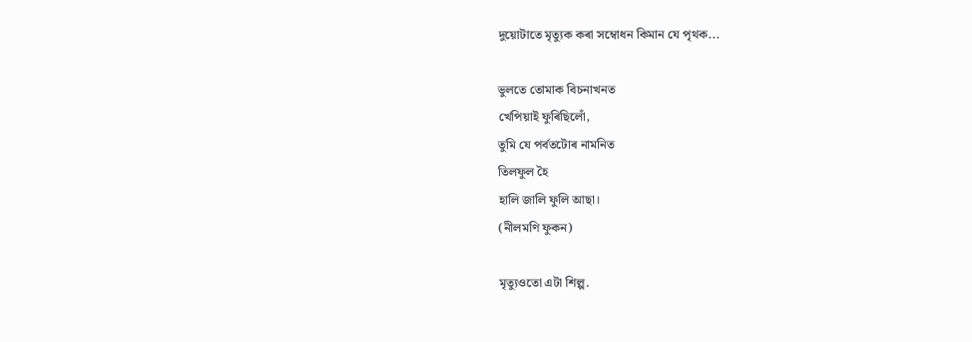দুয়োটাতে মৃত্যুক কৰা সম্বোধন কিমান যে পৃথক...

ভুলতে তোমাক বিচনাখনত
খেপিয়াই ফুৰিছিলোঁ,
তুমি যে পৰ্বতটোৰ নামনিত
তিলফুল হৈ
হালি জালি ফুলি আছা।
(নীলমণি ফুকন)

মৃত্যুওতো এটা শিল্প.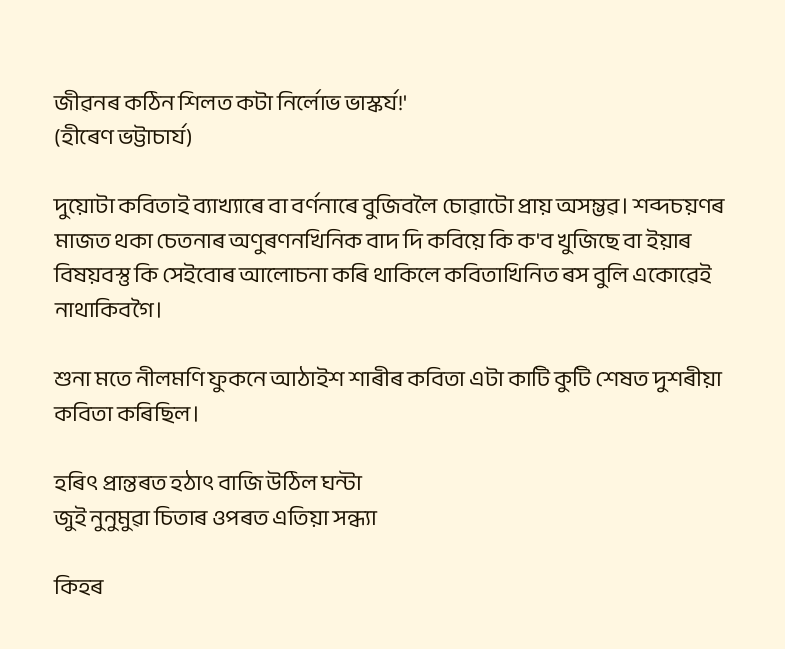জীৱনৰ কঠিন শিলত কটা নিৰ্লোভ ভাস্কৰ্য!'
(হীৰেণ ভট্টাচাৰ্য)

দুয়োটা কবিতাই ব্যাখ্যাৰে বা বৰ্ণনাৰে বুজিবলৈ চোৱাটো প্ৰায় অসম্ভৱ। শব্দচয়ণৰ মাজত থকা চেতনাৰ অণুৰণনখিনিক বাদ দি কবিয়ে কি ক'ব খুজিছে বা ইয়াৰ বিষয়বস্তু কি সেইবোৰ আলোচনা কৰি থাকিলে কবিতাখিনিত ৰস বুলি একোৱেই নাথাকিবগৈ।

শুনা মতে নীলমণি ফুকনে আঠাইশ শাৰীৰ কবিতা এটা কাটি কুটি শেষত দুশৰীয়া কবিতা কৰিছিল।

হৰিৎ প্ৰান্তৰত হঠাৎ বাজি উঠিল ঘন্টা
জুই নুনুমুৱা চিতাৰ ওপৰত এতিয়া সন্ধ্যা

কিহৰ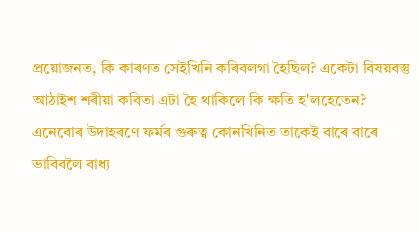প্ৰয়োজনত, কি কাৰণত সেইখিনি কৰিবলগা হৈছিল? একেটা বিষয়বস্তু আঠাইশ শৰীয়া কবিতা এটা হৈ থাকিলে কি ক্ষতি হ'লহেতেন? এনেবোৰ উদাহৰণে ফৰ্মৰ গুৰুত্ব কোনখিনিত তাকেই বাৰে বাৰে ভাবিবলৈ বাধ্য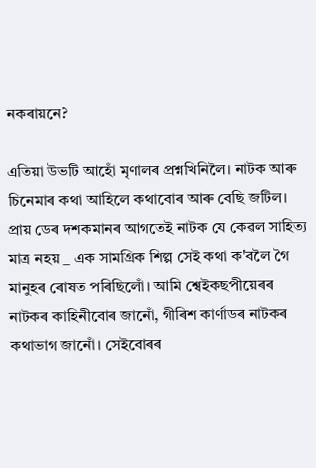নকৰায়নে?

এতিয়া উভটি আহোঁ মৃণালৰ প্ৰশ্নখিনিলৈ। নাটক আৰু চিনেমাৰ কথা আহিলে কথাবোৰ আৰু বেছি জটিল। প্ৰায় ডেৰ দশকমানৰ আগতেই নাটক যে কেৱল সাহিত্য মাত্ৰ নহয় _ এক সামগ্ৰিক শিল্প সেই কথা ক'বলৈ গৈ মানুহৰ ৰোষত পৰিছিলোঁ। আমি শ্বেইকছপীয়েৰৰ নাটকৰ কাহিনীবোৰ জানোঁ, গীৰিশ কাৰ্ণাডৰ নাটকৰ কথাভাগ জানোঁ। সেইবোৰৰ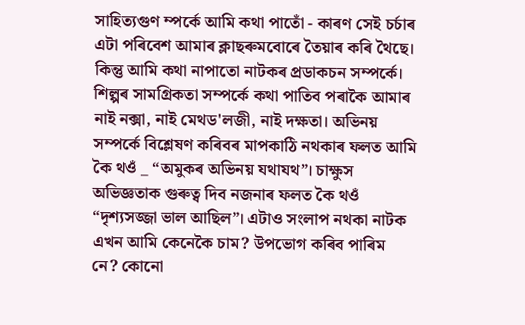সাহিত্যগুণ ম্পর্কে আমি কথা পাতোঁ - কাৰণ সেই চৰ্চাৰ এটা পৰিবেশ আমাৰ ক্লাছৰুমবোৰে তৈয়াৰ কৰি থৈছে। কিন্তু আমি কথা নাপাতো নাটকৰ প্ৰডাকচন সম্পৰ্কে। শিল্পৰ সামগ্ৰিকতা সম্পৰ্কে কথা পাতিব পৰাকৈ আমাৰ নাই নক্সা, নাই মেথড'লজী, নাই দক্ষতা। অভিনয় সম্পৰ্কে বিশ্লেষণ কৰিবৰ মাপকাঠি নথকাৰ ফলত আমি কৈ থওঁ _ “অমুকৰ অভিনয় যথাযথ”। চাক্ষুস অভিজ্ঞতাক গুৰুত্ব দিব নজনাৰ ফলত কৈ থওঁ “দৃশ্যসজ্জা ভাল আছিল”। এটাও সংলাপ নথকা নাটক এখন আমি কেনেকৈ চাম? উপভোগ কৰিব পাৰিম নে? কোনো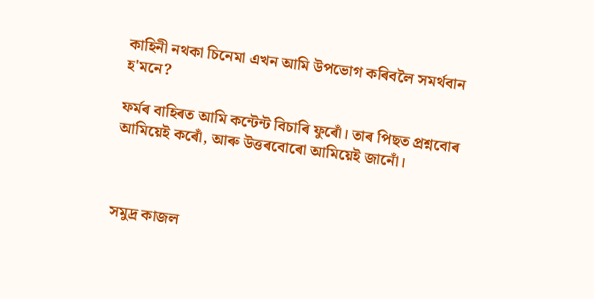কাহিনী নথকা চিনেমা এখন আমি উপভোগ কৰিবলৈ সমৰ্থবান হ'মনে?

ফর্মৰ বাহিৰত আমি কন্টেন্ট বিচাৰি ফুৰোঁ। তাৰ পিছত প্ৰশ্নবোৰ আমিয়েই কৰোঁ, আৰু উত্তৰবোৰো আমিয়েই জানোঁ।



সমুদ্ৰ কাজল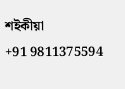শইকীয়া
+91 9811375594